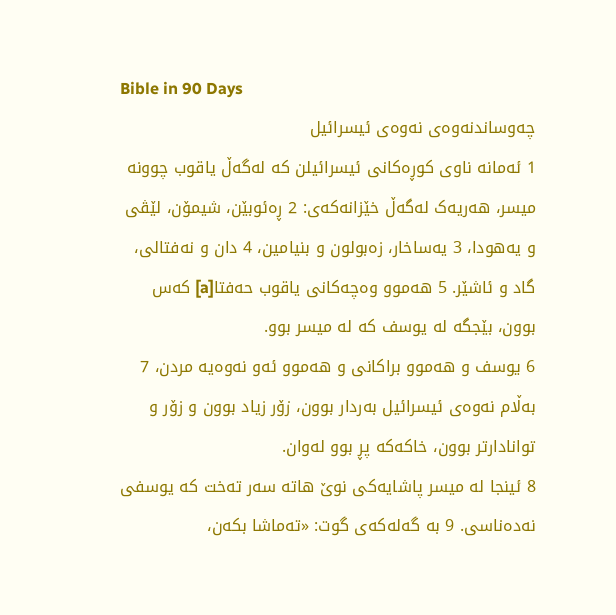Bible in 90 Days
چەوساندنەوەی نەوەی ئیسرائیل
1 ئەمانە ناوی کوڕەکانی ئیسرائیلن کە لەگەڵ یاقوب چوونە میسر، هەریەک لەگەڵ خێزانەکەی: 2 ڕەئوبێن، شیمۆن، لێڤی و یەهودا، 3 یەساخار، زەبولون و بنیامین، 4 دان و نەفتالی، گاد و ئاشێر. 5 هەموو وەچەکانی یاقوب حەفتا[a] کەس بوون، بێجگە لە یوسف کە لە میسر بوو.
6 یوسف و هەموو براکانی و هەموو ئەو نەوەیە مردن، 7 بەڵام نەوەی ئیسرائیل بەردار بوون، زۆر زیاد بوون و زۆر و توانادارتر بوون، خاکەکە پڕ بوو لەوان.
8 ئینجا لە میسر پاشایەکی نوێ هاتە سەر تەخت کە یوسفی نەدەناسی. 9 بە گەلەکەی گوت: «تەماشا بکەن،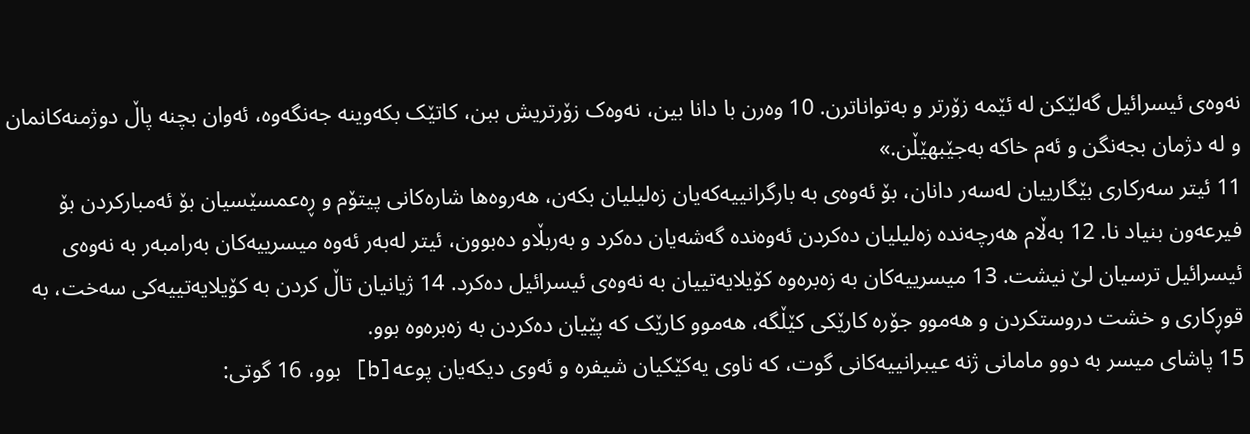نەوەی ئیسرائیل گەلێکن لە ئێمە زۆرتر و بەتواناترن. 10 وەرن با دانا بین، نەوەک زۆرتریش ببن، کاتێک بکەوینە جەنگەوە، ئەوان بچنە پاڵ دوژمنەکانمان و لە دژمان بجەنگن و ئەم خاکە بەجێبهێڵن.»
11 ئیتر سەرکاری بێگارییان لەسەر دانان، بۆ ئەوەی بە بارگرانییەکەیان زەلیلیان بکەن، هەروەها شارەکانی پیتۆم و ڕەعمسێسیان بۆ ئەمبارکردن بۆ فیرعەون بنیاد نا. 12 بەڵام هەرچەندە زەلیلیان دەکردن ئەوەندە گەشەیان دەکرد و بەربڵاو دەبوون، ئیتر لەبەر ئەوە میسرییەکان بەرامبەر بە نەوەی ئیسرائیل ترسیان لێ نیشت. 13 میسرییەکان بە زەبرەوە کۆیلایەتییان بە نەوەی ئیسرائیل دەکرد. 14 ژیانیان تاڵ کردن بە کۆیلایەتییەکی سەخت، بە قوڕکاری و خشت دروستکردن و هەموو جۆرە کارێکی کێڵگە، هەموو کارێک کە پێیان دەکردن بە زەبرەوە بوو.
15 پاشای میسر بە دوو مامانی ژنە عیبرانییەکانی گوت، کە ناوی یەکێکیان شیفرە و ئەوی دیکەیان پوعە[b] بوو، 16 گوتی: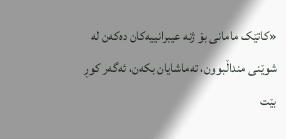«کاتێک مامانی بۆ ژنە عیبرانییەکان دەکەن لە شوێنی منداڵبوون، تەماشایان بکەن، ئەگەر کوڕ بێت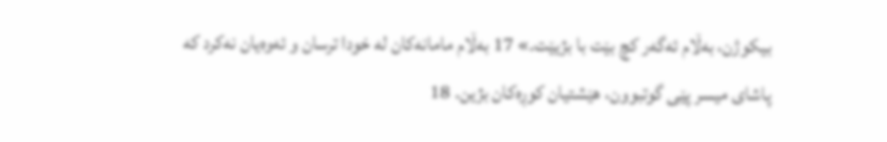بیکوژن، بەڵام ئەگەر کچ بێت با بژیێت.» 17 بەڵام مامانەکان لە خودا ترسان و ئەوەیان نەکرد کە پاشای میسر پێی گوتبوون، هێشتیان کوڕەکان بژین. 18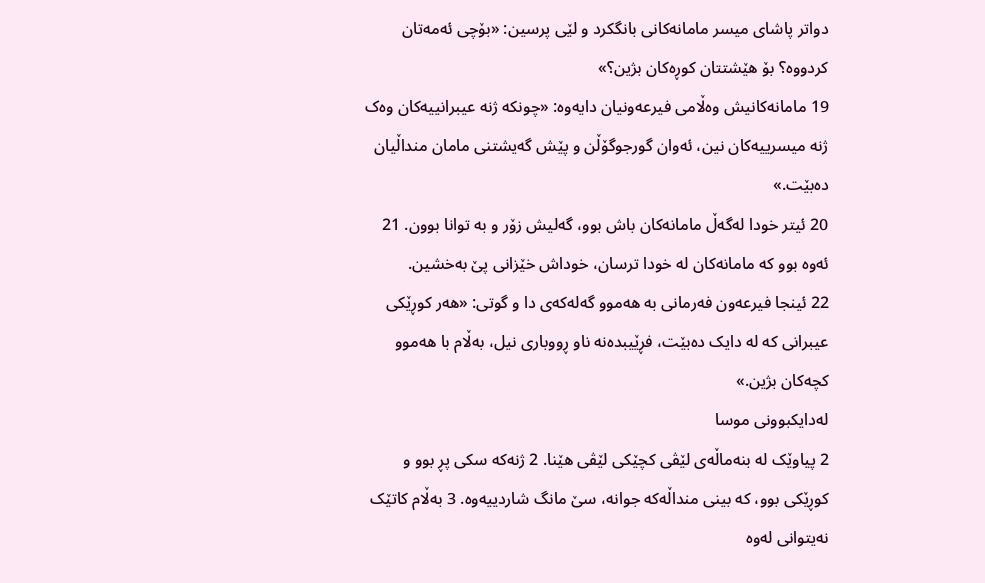دواتر پاشای میسر مامانەکانی بانگکرد و لێی پرسین: «بۆچی ئەمەتان کردووە؟ بۆ هێشتتان کوڕەکان بژین؟»
19 مامانەکانیش وەڵامی فیرعەونیان دایەوە: «چونکە ژنە عیبرانییەکان وەک ژنە میسرییەکان نین، ئەوان گورجوگۆڵن و پێش گەیشتنی مامان منداڵیان دەبێت.»
20 ئیتر خودا لەگەڵ مامانەکان باش بوو، گەلیش زۆر و بە توانا بوون. 21 ئەوە بوو کە مامانەکان لە خودا ترسان، خوداش خێزانی پێ بەخشین.
22 ئینجا فیرعەون فەرمانی بە هەموو گەلەکەی دا و گوتی: «هەر کوڕێکی عیبرانی کە لە دایک دەبێت، فڕێیبدەنە ناو ڕووباری نیل، بەڵام با هەموو کچەکان بژین.»
لەدایکبوونی موسا
2 پیاوێک لە بنەماڵەی لێڤی کچێکی لێڤی هێنا. 2 ژنەکە سکی پڕ بوو و کوڕێکی بوو، کە بینی منداڵەکە جوانە، سێ مانگ شاردییەوە. 3 بەڵام کاتێک نەیتوانی لەوە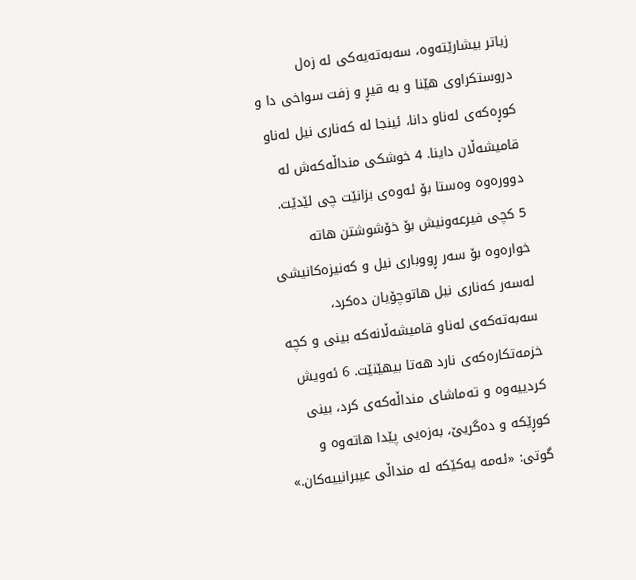زیاتر بیشارێتەوە، سەبەتەیەکی لە زەل دروستکراوی هێنا و بە قیڕ و زفت سواخی دا و کوڕەکەی لەناو دانا، ئینجا لە کەناری نیل لەناو قامیشەڵان داینا. 4 خوشکی منداڵەکەش لە دوورەوە وەستا بۆ ئەوەی بزانێت چی لێدێت.
5 کچی فیرعەونیش بۆ خۆشوشتن هاتە خوارەوە بۆ سەر ڕووباری نیل و کەنیزەکانیشی لەسەر کەناری نیل هاتوچۆیان دەکرد، سەبەتەکەی لەناو قامیشەڵانەکە بینی و کچە خزمەتکارەکەی نارد هەتا بیهێنێت. 6 ئەویش کردییەوە و تەماشای منداڵەکەی کرد، بینی کوڕێکە و دەگریێ، بەزەیی پێدا هاتەوە و گوتی: «ئەمە یەکێکە لە منداڵی عیبرانییەکان.»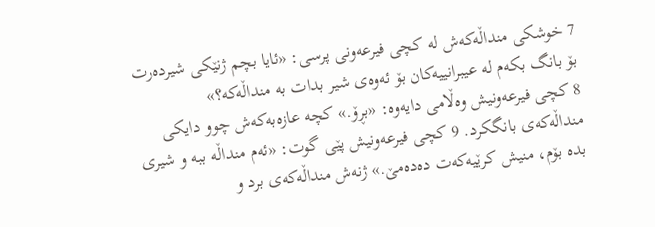7 خوشکی منداڵەکەش لە کچی فیرعەونی پرسی: «ئایا بچم ژنێکی شیردەرت بۆ بانگ بکەم لە عیبرانییەکان بۆ ئەوەی شیر بدات بە منداڵەکە؟»
8 کچی فیرعەونیش وەڵامی دایەوە: «بڕۆ.» کچە عازەبەکەش چوو دایکی منداڵەکەی بانگکرد. 9 کچی فیرعەونیش پێی گوت: «ئەم منداڵە ببە و شیری بدە بۆم، منیش کرێیەکەت دەدەمێ.» ژنەش منداڵەکەی برد و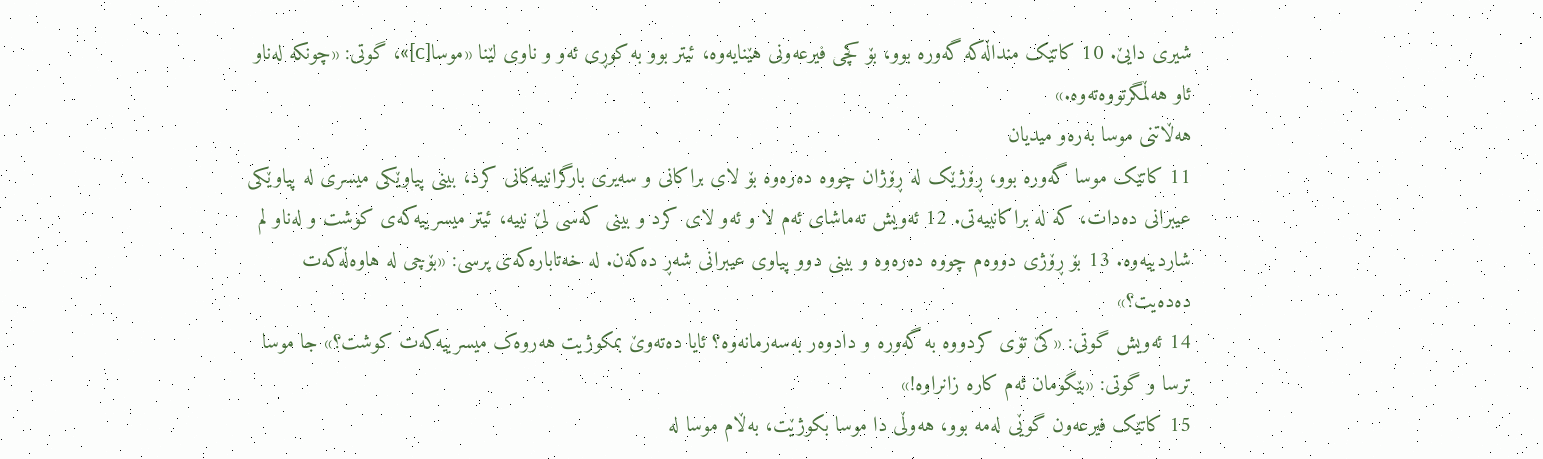شیری دایێ. 10 کاتێک منداڵەکە گەورە بوو، بۆ کچی فیرعەونی هێنایەوە، ئیتر بوو بە کوڕی ئەو و ناوی لێنا «موسا[c]»، گوتی: «چونکە لەناو ئاو هەڵمگرتووەتەوە.»
هەڵاتنی موسا بەرەو میدیان
11 کاتێک موسا گەورە بوو، ڕۆژێک لە ڕۆژان چووە دەرەوە بۆ لای براکانی و سەیری بارگرانییەکانی کرد، بینی پیاوێکی میسری لە پیاوێکی عیبرانی دەدات، کە لە براکانییەتی. 12 ئەویش تەماشای ئەم لا و ئەو لای کرد و بینی کەسی لێ نییە، ئیتر میسرییەکەی کوشت و لەناو لم شاردییەوە. 13 بۆ ڕۆژی دووەم چووە دەرەوە و بینی دوو پیاوی عیبرانی شەڕ دەکەن. لە خەتابارەکەی پرسی: «بۆچی لە هاوەڵەکەت دەدەیت؟»
14 ئەویش گوتی: «کێ تۆی کردووە بە گەورە و دادوەر بەسەرمانەوە؟ ئایا دەتەوێ بمکوژیت هەروەک میسرییەکەت کوشت؟» جا موسا ترسا و گوتی: «بێگومان ئەم کارە زانراوە!»
15 کاتێک فیرعەون گوێی لەمە بوو، هەوڵی دا موسا بکوژێت، بەڵام موسا لە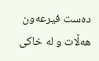دەست فیرعەون هەڵات و لە خاکی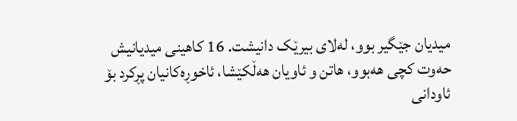میدیان جێگیر بوو، لەلای بیرێک دانیشت. 16 کاهینی میدیانیش حەوت کچی هەبوو، هاتن و ئاویان هەڵکێشا، ئاخوڕەکانیان پڕکرد بۆ ئاودانی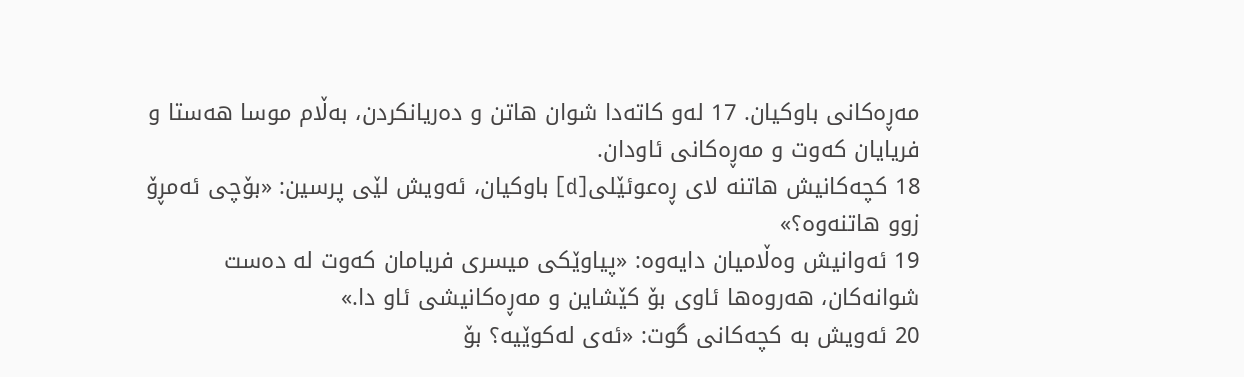مەڕەکانی باوکیان. 17 لەو کاتەدا شوان هاتن و دەریانکردن، بەڵام موسا هەستا و فریایان کەوت و مەڕەکانی ئاودان.
18 کچەکانیش هاتنە لای ڕەعوئێلی[d] باوکیان، ئەویش لێی پرسین: «بۆچی ئەمڕۆ زوو هاتنەوە؟»
19 ئەوانیش وەڵامیان دایەوە: «پیاوێکی میسری فریامان کەوت لە دەست شوانەکان، هەروەها ئاوی بۆ کێشاین و مەڕەکانیشی ئاو دا.»
20 ئەویش بە کچەکانی گوت: «ئەی لەکوێیە؟ بۆ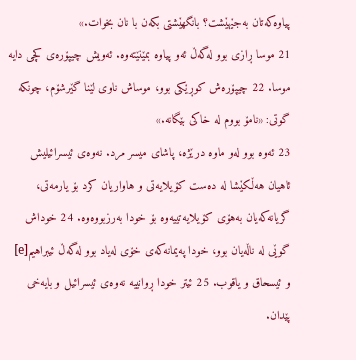پیاوەکەتان بەجێهێشت؟ بانگهێشتی بکەن با نان بخوات.»
21 موسا ڕازی بوو لەگەڵ ئەو پیاوە بمێنێتەوە. ئەویش چیپۆرەی کچی دایە موسا. 22 چیپۆرەش کوڕێکی بوو، موساش ناوی لێنا گێرشۆم، چونکە گوتی: «نامۆ بووم لە خاکی بێگانە.»
23 ئەوە بوو لەو ماوە درێژە، پاشای میسر مرد. نەوەی ئیسرائیلیش ئاهیان هەڵکێشا لە دەست کۆیلایەتی و هاواریان کرد بۆ یارمەتی، گریانەکەیان بەهۆی کۆیلایەتییەوە بۆ خودا بەرزبووەوە. 24 خوداش گوێی لە ناڵەیان بوو، خودا پەیمانەکەی خۆی لەیاد بوو لەگەڵ ئیبراهیم[e] و ئیسحاق و یاقوب. 25 ئیتر خودا ڕوانییە نەوەی ئیسرائیل و بایەخی پێدان.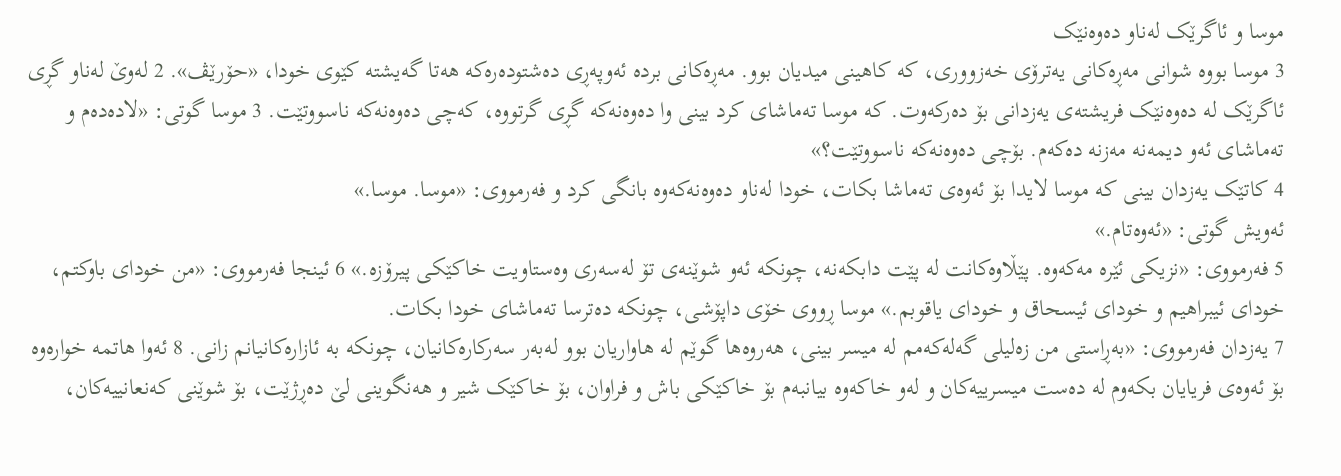موسا و ئاگرێک لەناو دەوەنێک
3 موسا بووە شوانی مەڕەکانی یەترۆی خەزووری، کە کاهینی میدیان بوو. مەڕەکانی بردە ئەوپەڕی دەشتودەرەکە هەتا گەیشتە کێوی خودا، «حۆرێڤ». 2 لەوێ لەناو گڕی ئاگرێک لە دەوەنێک فریشتەی یەزدانی بۆ دەرکەوت. کە موسا تەماشای کرد بینی وا دەوەنەکە گڕی گرتووە، کەچی دەوەنەکە ناسووتێت. 3 موسا گوتی: «لادەدەم و تەماشای ئەو دیمەنە مەزنە دەکەم. بۆچی دەوەنەکە ناسووتێت؟»
4 کاتێک یەزدان بینی کە موسا لایدا بۆ ئەوەی تەماشا بکات، خودا لەناو دەوەنەکەوە بانگی کرد و فەرمووی: «موسا. موسا.»
ئەویش گوتی: «ئەوەتام.»
5 فەرمووی: «نزیکی ئێرە مەکەوە. پێڵاوەکانت لە پێت دابکەنە، چونکە ئەو شوێنەی تۆ لەسەری وەستاویت خاکێکی پیرۆزە.» 6 ئینجا فەرمووی: «من خودای باوکتم، خودای ئیبراهیم و خودای ئیسحاق و خودای یاقوبم.» موسا ڕووی خۆی داپۆشی، چونکە دەترسا تەماشای خودا بکات.
7 یەزدان فەرمووی: «بەڕاستی من زەلیلی گەلەکەمم لە میسر بینی، هەروەها گوێم لە هاواریان بوو لەبەر سەرکارەکانیان، چونکە بە ئازارەکانیانم زانی. 8 ئەوا هاتمە خوارەوە بۆ ئەوەی فریایان بکەوم لە دەست میسرییەکان و لەو خاکەوە بیانبەم بۆ خاکێکی باش و فراوان، بۆ خاکێک شیر و هەنگوینی لێ دەڕژێت، بۆ شوێنی کەنعانییەکان،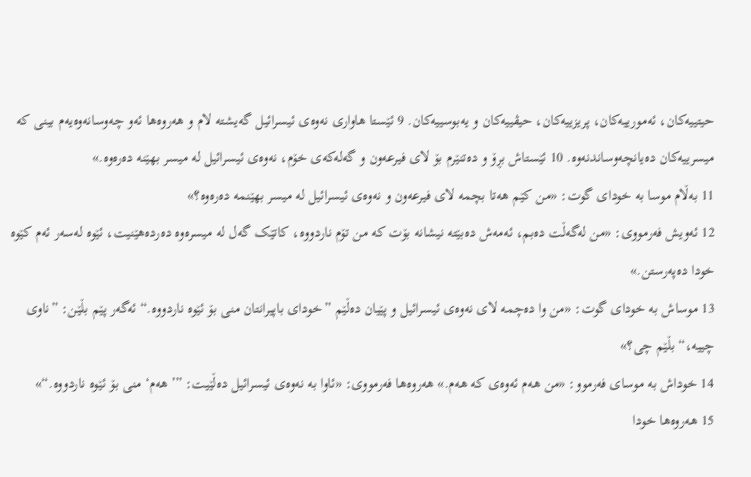حیتییەکان، ئەمورییەکان، پریزییەکان، حیڤییەکان و یەبوسییەکان. 9 ئێستا هاواری نەوەی ئیسرائیل گەیشتە لام و هەروەها ئەو چەوسانەوەیەم بینی کە میسرییەکان دەیانچەوساندنەوە. 10 ئێستاش بڕۆ و دەتنێرم بۆ لای فیرعەون و گەلەکەی خۆم، نەوەی ئیسرائیل لە میسر بهێنە دەرەوە.»
11 بەڵام موسا بە خودای گوت: «من کێم هەتا بچمە لای فیرعەون و نەوەی ئیسرائیل لە میسر بهێنمە دەرەوە؟»
12 ئەویش فەرمووی: «من لەگەڵت دەبم، ئەمەش دەبێتە نیشانە بۆت کە من تۆم ناردووە، کاتێک گەل لە میسرەوە دەردەهێنیت، ئێوە لەسەر ئەم کێوە خودا دەپەرستن.»
13 موساش بە خودای گوت: «من وا دەچمە لای نەوەی ئیسرائیل و پێیان دەڵێم ”خودای باپیرانتان منی بۆ ئێوە ناردووە.“ ئەگەر پێم بڵێن: ”ناوی چییە،“ بڵێم چی؟»
14 خوداش بە موسای فەرموو: «من هەم ئەوەی کە هەم.» هەروەها فەرمووی: «ئاوا بە نەوەی ئیسرائیل دەڵێیت: ”’هەم‘ منی بۆ ئێوە ناردووە.“»
15 هەروەها خودا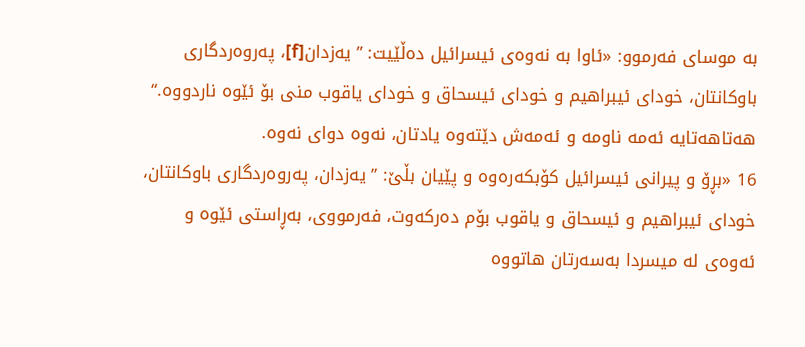بە موسای فەرموو: «ئاوا بە نەوەی ئیسرائیل دەڵێیت: ”یەزدان[f]، پەروەردگاری باوکانتان، خودای ئیبراهیم و خودای ئیسحاق و خودای یاقوب منی بۆ ئێوە ناردووە.“ هەتاهەتایە ئەمە ناومە و ئەمەش دێتەوە یادتان، نەوە دوای نەوە.
16 «بڕۆ و پیرانی ئیسرائیل کۆبکەرەوە و پێیان بڵێ: ”یەزدان، پەروەردگاری باوکانتان، خودای ئیبراهیم و ئیسحاق و یاقوب بۆم دەرکەوت، فەرمووی، بەڕاستی ئێوە و ئەوەی لە میسردا بەسەرتان هاتووە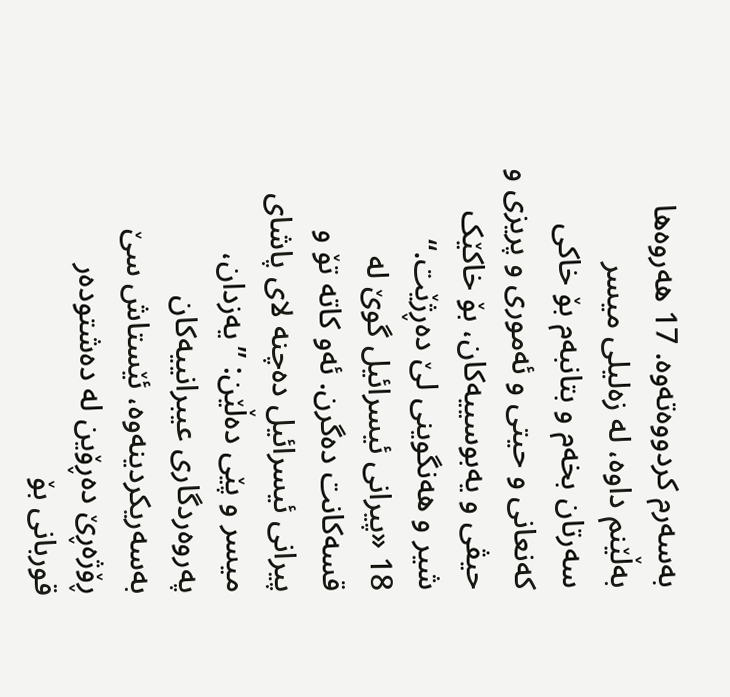بەسەرم کردووەتەوە. 17 هەروەها بەڵێنم داوە، لە زەلیلی میسر سەرتان بخەم و بتانبەم بۆ خاکی کەنعانی و حیتی و ئەموری و پریزی و حیڤی و یەبوسییەکان، بۆ خاکێک شیر و هەنگوینی لێ دەڕژێت.“
18 «پیرانی ئیسرائیل گوێ لە قسەکانت دەگرن. ئەو کاتە تۆ و پیرانی ئیسرائیل دەچنە لای پاشای میسر و پێی دەڵێن: ”یەزدان، پەروەردگاری عیبرانییەکان بەسەریکردینەوە، ئێستاش سێ ڕۆژەڕێ دەڕۆین لە دەشتودەر قوربانی بۆ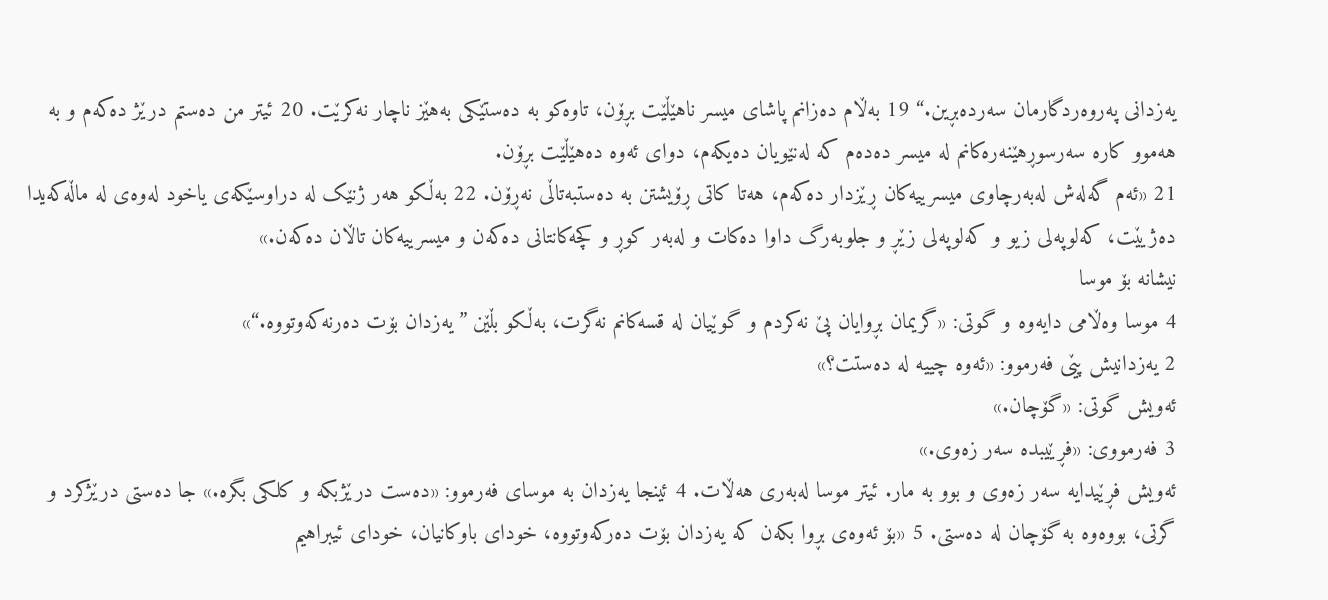یەزدانی پەروەردگارمان سەردەبڕین.“ 19 بەڵام دەزانم پاشای میسر ناهێڵێت بڕۆن، تاوەکو بە دەستێکی بەهێز ناچار نەکرێت. 20 ئیتر من دەستم درێژ دەکەم و بە هەموو کارە سەرسوڕهێنەرەکانم لە میسر دەدەم کە لەنێویان دەیکەم، دوای ئەوە دەهێڵێت بڕۆن.
21 «ئەم گەلەش لەبەرچاوی میسرییەکان ڕێزدار دەکەم، هەتا کاتی ڕۆیشتن بە دەستبەتاڵی نەڕۆن. 22 بەڵکو هەر ژنێک لە دراوسێکەی یاخود لەوەی لە ماڵەکەیدا دەژیێت، کەلوپەلی زیو و کەلوپەلی زێڕ و جلوبەرگ داوا دەکات و لەبەر کوڕ و کچەکانتانی دەکەن و میسرییەکان تاڵان دەکەن.»
نیشانە بۆ موسا
4 موسا وەڵامی دایەوە و گوتی: «گریمان بڕوایان پێ نەکردم و گوێیان لە قسەکانم نەگرت، بەڵکو بڵێن ”یەزدان بۆت دەرنەکەوتووە.“»
2 یەزدانیش پێی فەرموو: «ئەوە چییە لە دەستت؟»
ئەویش گوتی: «گۆچان.»
3 فەرمووی: «فڕێیبدە سەر زەوی.»
ئەویش فڕێیدایە سەر زەوی و بوو بە مار. ئیتر موسا لەبەری هەڵات. 4 ئینجا یەزدان بە موسای فەرموو: «دەست درێژبکە و کلکی بگرە.» جا دەستی درێژکرد و گرتی، بووەوە بە گۆچان لە دەستی. 5 «بۆ ئەوەی بڕوا بکەن کە یەزدان بۆت دەرکەوتووە، خودای باوکانیان، خودای ئیبراهیم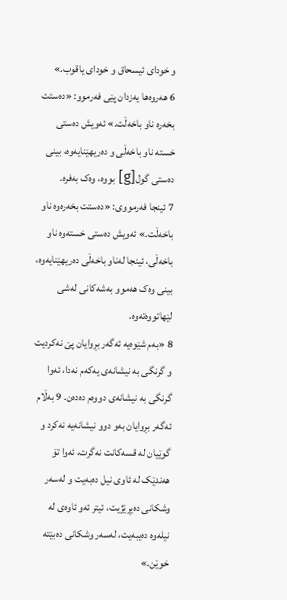و خودای ئیسحاق و خودای یاقوب.»
6 هەروەها یەزدان پێی فەرموو: «دەستت بخەرە ناو باخەڵت.» ئەویش دەستی خستە ناو باخەڵی و دەریهێنایەوە، بینی دەستی گول[g] بووە، وەک بەفرە.
7 ئینجا فەرمووی: «دەستت بخەرەوە ناو باخەڵت.» ئەویش دەستی خستەوە ناو باخەڵی، ئینجا لەناو باخەڵی دەریهێنایەوە، بینی وەک هەموو بەشەکانی لەشی لێهاتووەتەوە.
8 «بەم شێوەیە ئەگەر بڕوایان پێ نەکردیت و گرنگی بە نیشانەی یەکەم نەدا، ئەوا گرنگی بە نیشانەی دووەم دەدەن. 9 بەڵام ئەگەر بڕوایان بەو دوو نیشانەیە نەکرد و گوێیان لە قسەکانت نەگرت، ئەوا تۆ هەندێک لە ئاوی نیل دەبەیت و لەسەر وشکانی دەیڕێژیت، ئیتر ئەو ئاوەی لە نیلەوە دەیبەیت، لەسەر وشکانی دەبێتە خوێن.»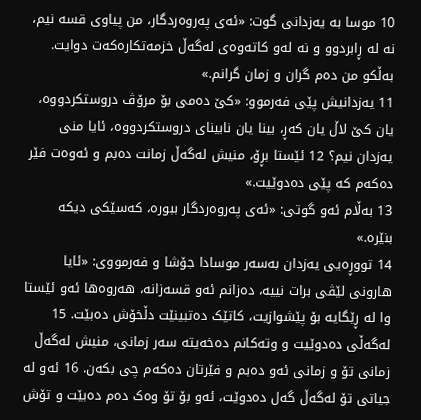10 موسا بە یەزدانی گوت: «ئەی پەروەردگار، من پیاوی قسە نیم، نە لە ڕابردوو و نە لەو کاتەوەی لەگەڵ خزمەتکارەکەت دوایت. بەڵکو من دەم گران و زمان گرانم.»
11 یەزدانیش پێی فەرموو: «کێ دەمی بۆ مرۆڤ دروستکردووە، یان کێ لاڵ یان کەڕ، بینا یان نابینای دروستکردووە، ئایا منی یەزدان نیم؟ 12 ئێستا بڕۆ، منیش لەگەڵ زمانت دەبم و ئەوەت فێر دەکەم کە پێی دەدوێیت.»
13 بەڵام ئەو گوتی: «ئەی پەروەردگار ببورە، کەسێکی دیکە بنێرە.»
14 تووڕەیی یەزدان بەسەر موسادا جۆشا و فەرمووی: «ئایا هارونی لێڤی برات نییە، دەزانم ئەو قسەزانە، هەروەها ئەو ئێستا وا لە ڕێگایە بۆ پێشوازیت، کاتێک دەتبینێت دڵخۆش دەبێت. 15 لەگەڵی دەدوێیت و وتەکانم دەخەیتە سەر زمانی، منیش لەگەڵ زمانی تۆ و زمانی ئەو دەبم و فێرتان دەکەم چی بکەن. 16 ئەو لە جیاتی تۆ لەگەڵ گەل دەدوێت، ئەو بۆ تۆ وەک دەم دەبێت و تۆش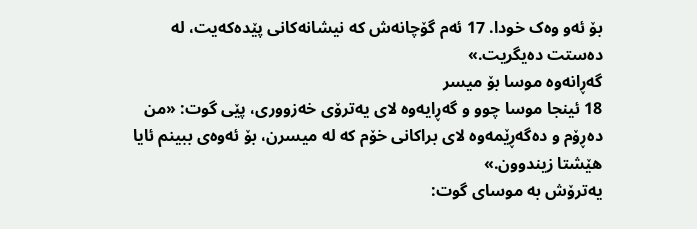بۆ ئەو وەک خودا. 17 ئەم گۆچانەش کە نیشانەکانی پێدەکەیت، لە دەستت دەیگریت.»
گەڕانەوە موسا بۆ میسر
18 ئینجا موسا چوو و گەڕایەوە لای یەترۆی خەزووری، پێی گوت: «من دەڕۆم و دەگەڕێمەوە لای براکانی خۆم کە لە میسرن، بۆ ئەوەی ببینم ئایا هێشتا زیندوون.»
یەترۆش بە موسای گوت: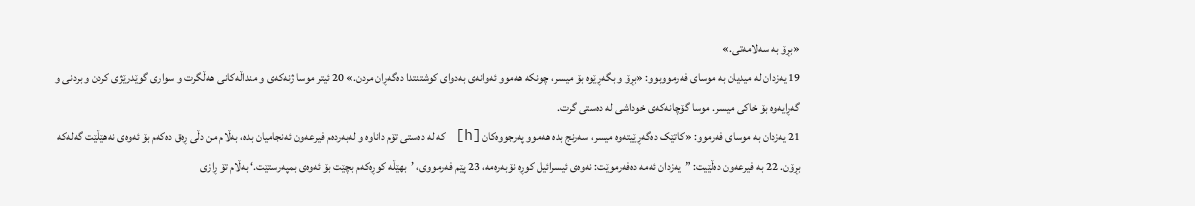«بڕۆ بە سەلامەتی.»
19 یەزدان لە میدیان بە موسای فەرمووبوو: «بڕۆ و بگەڕێوە بۆ میسر، چونکە هەموو ئەوانەی بەدوای کوشتنتدا دەگەڕان مردن.» 20 ئیتر موسا ژنەکەی و منداڵەکانی هەڵگرت و سواری گوێدرێژی کردن و بردنی و گەڕایەوە بۆ خاکی میسر. موسا گۆچانەکەی خوداشی لە دەستی گرت.
21 یەزدان بە موسای فەرموو: «کاتێک دەگەڕێیتەوە میسر، سەرنج بدە هەموو پەرجووەکان[h] کە لە دەستی تۆم داناوە و لەبەردەم فیرعەون ئەنجامیان بدە، بەڵام من دڵی ڕەق دەکەم بۆ ئەوەی نەهێڵێت گەلەکە بڕۆن. 22 بە فیرعەون دەڵێیت: ”یەزدان ئەمە دەفەرموێت: نەوەی ئیسرائیل کوڕە نۆبەرەمە، 23 پێم فەرمووی، ’بهێڵە کوڕەکەم بچێت بۆ ئەوەی بمپەرستێت.‘ بەڵام تۆ ڕازی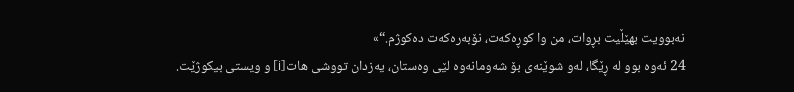نەبوویت بهێڵیت بڕوات، من وا کوڕەکەت، نۆبەرەکەت دەکوژم.“»
24 ئەوە بوو لە ڕێگا، لەو شوێنەی بۆ شەومانەوە لێی وەستان، یەزدان تووشی هات[i] و ویستی بیکوژێت.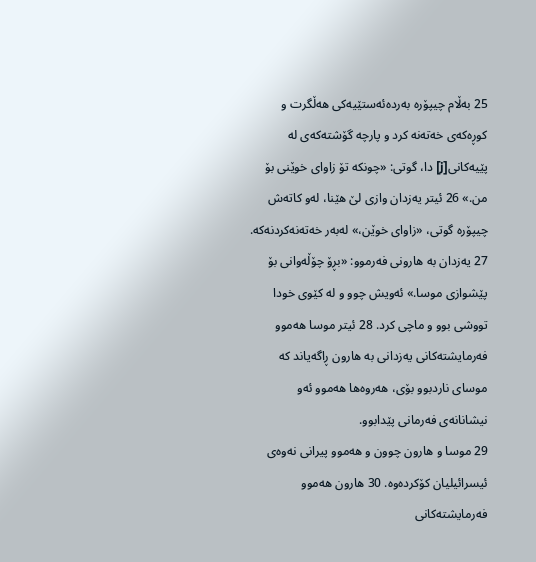25 بەڵام چیپۆرە بەردەئەستێیەکی هەڵگرت و کوڕەکەی خەتەنە کرد و پارچە گۆشتەکەی لە پێیەکانی[j] دا، گوتی: «چونکە تۆ زاوای خوێنی بۆ من.» 26 ئیتر یەزدان وازی لێ هێنا، لەو کاتەش چیپۆرە گوتی، «زاوای خوێن،» لەبەر خەتەنەکردنەکە.
27 یەزدان بە هارونی فەرموو: «بڕۆ چۆڵەوانی بۆ پێشوازی موسا.» ئەویش چوو و لە کێوی خودا تووشی بوو و ماچی کرد. 28 ئیتر موسا هەموو فەرمایشتەکانی یەزدانی بە هارون ڕاگەیاند کە موسای ناردبوو بۆی، هەروەها هەموو ئەو نیشانانەی فەرمانی پێدابوو.
29 موسا و هارون چوون و هەموو پیرانی نەوەی ئیسرائیلیان کۆکردەوە. 30 هارون هەموو فەرمایشتەکانی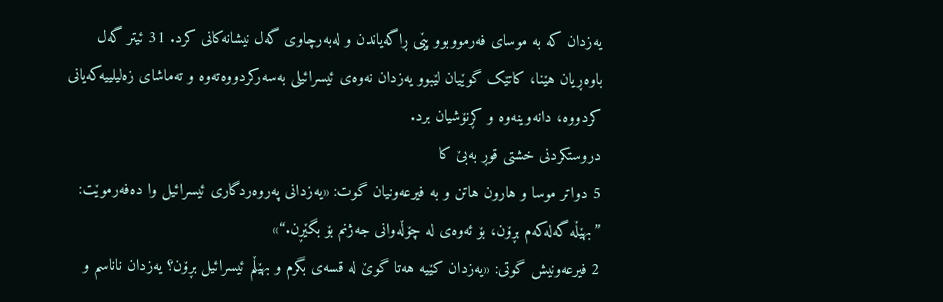یەزدان کە بە موسای فەرمووبوو پێی ڕاگەیاندن و لەبەرچاوی گەل نیشانەکانی کرد. 31 ئیتر گەل باوەڕیان هێنا، کاتێک گوێیان لێبوو یەزدان نەوەی ئیسرائیلی بەسەرکردووەتەوە و تەماشای زەلیلییەکەیانی کردووە، دانەوینەوە و کڕنۆشیان برد.
دروستکردنی خشتی قوڕ بەبێ کا
5 دواتر موسا و هارون هاتن و بە فیرعەونیان گوت: «یەزدانی پەروەردگاری ئیسرائیل وا دەفەرموێت: ”بهێڵە گەلەکەم بڕۆن، بۆ ئەوەی لە چۆڵەوانی جەژنم بۆ بگێڕن.“»
2 فیرعەونیش گوتی: «یەزدان کێیە هەتا گوێ لە قسەی بگرم و بهێڵم ئیسرائیل بڕۆن؟ یەزدان ناناسم و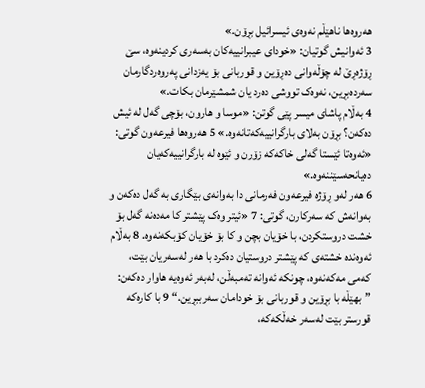هەروەها ناهێڵم نەوەی ئیسرائیل بڕۆن.»
3 ئەوانیش گوتیان: «خودای عیبرانییەکان بەسەری کردینەوە، سێ ڕۆژەڕێ لە چۆڵەوانی دەڕۆین و قوربانی بۆ یەزدانی پەروەردگارمان سەردەبڕین، نەوەک تووشی دەرد یان شمشێرمان بکات.»
4 بەڵام پاشای میسر پێی گوتن: «موسا و هارون، بۆچی گەل لە ئیش دەکەن؟ بڕۆن بەلای بارگرانییەکەتانەوە.» 5 هەروەها فیرعەون گوتی: «ئەوەتا ئێستا گەلی خاکەکە زۆرن و ئێوە لە بارگرانییەکەیان دەیانحەسێننەوە.»
6 هەر لەو ڕۆژە فیرعەون فەرمانی دا بەوانەی بێگاری بە گەل دەکەن و بەوانەش کە سەرکارن، گوتی: 7 «ئیتر وەک پێشتر کا مەدەنە گەل بۆ خشت دروستکردن، با خۆیان بچن و کا بۆ خۆیان کۆبکەنەوە. 8 بەڵام ئەوەندە خشتەی کە پێشتر دروستیان دەکرد با هەر لەسەریان بێت، کەمی مەکەنەوە، چونکە ئەوانە تەمبەڵن، لەبەر ئەوەیە هاوار دەکەن: ”بهێڵە با بڕۆین و قوربانی بۆ خودامان سەرببڕین.“ 9 با کارەکە قورستر بێت لەسەر خەڵکەکە،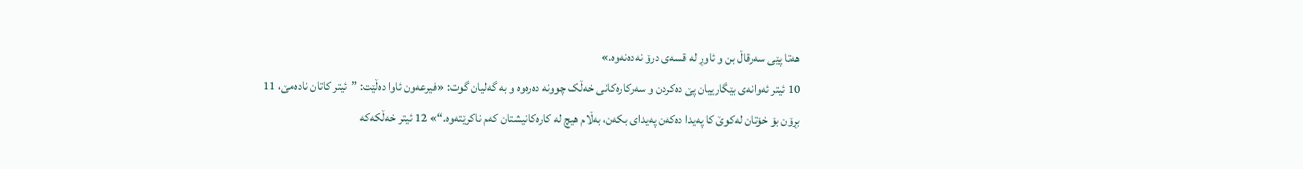هەتا پێی سەرقاڵ بن و ئاوڕ لە قسەی درۆ نەدەنەوە.»
10 ئیتر ئەوانەی بێگارییان پێ دەکردن و سەرکارەکانی خەڵک چوونە دەرەوە و بە گەلیان گوت: «فیرعەون ئاوا دەڵێت: ”ئیتر کاتان نادەمێ، 11 بڕۆن بۆ خۆتان لەکوێ کا پەیدا دەکەن پەیدای بکەن، بەڵام هیچ لە کارەکانیشتان کەم ناکرێتەوە.“» 12 ئیتر خەڵکەکە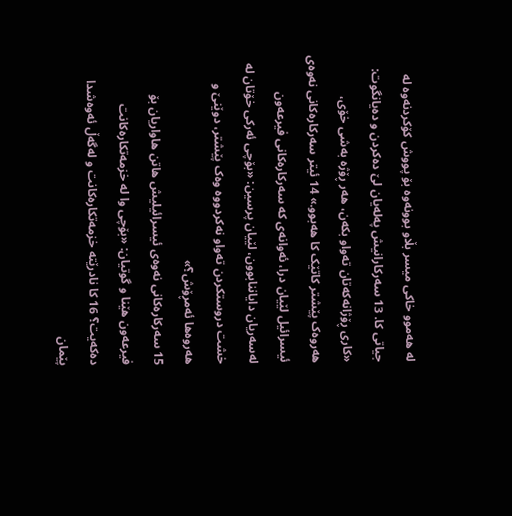لە هەموو خاکی میسر بڵاو بوونەوە بۆ پووش کۆکردنەوە لە جیاتی کا. 13 سەرکارانیش پەلەیان لێ دەکردن و دەیانگوت: «کاری ڕۆژانەکەتان تەواو بکەن، هەر ڕۆژە بەشی خۆی، هەروەک پێشتر کاتێک کا هەبوو.» 14 ئیتر سەرکارەکانی نەوەی ئیسرائیل لێیان درا، ئەوانەی کە سەرکارەکانی فیرعەون لەسەریان دایاننابوون، لێیان پرسین: «بۆچی ئەرکی خۆتان لە خشت دروستکردن تەواو نەکردووە وەک پێشتر، دوێنێ و هەروەها ئەمڕۆش؟»
15 سەرکارەکانی نەوەی ئیسرائیلیش هاتن هاواریان بۆ فیرعەون هێنا و گوتیان: «بۆچی وا لە خزمەتکارەکانت دەکەیت؟ 16 کا نادرێتە خزمەتکارەکانت و لەگەڵ ئەوەشدا پێمان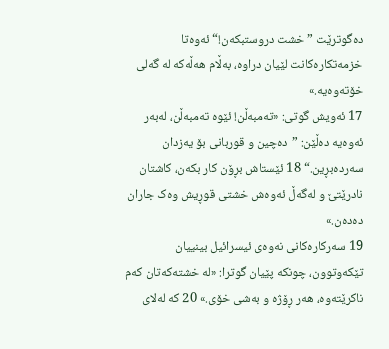دەگوترێت ”خشت دروستبکەن!“ ئەوەتا خزمەتکارەکانت لێیان دراوە، بەڵام هەڵەکە لە گەلی خۆتەوەیە.»
17 ئەویش گوتی: «تەمبەڵن! ئێوە تەمبەڵن، لەبەر ئەوەیە دەڵێن: ”دەچین و قوربانی بۆ یەزدان سەردەبڕین.“ 18 ئێستاش بڕۆن کار بکەن، کاشتان نادرێتێ و لەگەڵ ئەوەش خشتی قوڕیش وەک جاران دەدەن.»
19 سەرکارەکانی نەوەی ئیسرائیل بینییان تێکەوتوون، چونکە پێیان گوترا: «لە خشتەکەتان کەم ناکرێتەوە، هەر ڕۆژە و بەشی خۆی.» 20 کە لەلای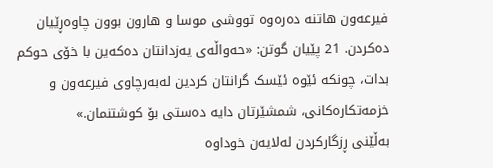فیرعەون هاتنە دەرەوە تووشی موسا و هارون بوون چاوەڕێیان دەکردن. 21 پێیان گوتن: «حەواڵەی یەزدانتان دەکەین با خۆی حوکم بدات، چونکە ئێوە ئێسک گرانتان کردین لەبەرچاوی فیرعەون و خزمەتکارەکانی، شمشێرتان دایە دەستی بۆ کوشتنمان.»
بەڵێنی ڕزگارکردن لەلایەن خوداوە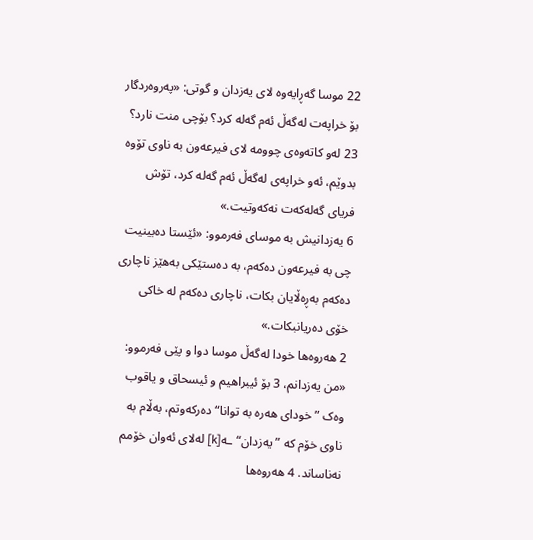22 موسا گەڕایەوە لای یەزدان و گوتی: «پەروەردگار بۆ خراپەت لەگەڵ ئەم گەلە کرد؟ بۆچی منت نارد؟ 23 لەو کاتەوەی چوومە لای فیرعەون بە ناوی تۆوە بدوێم، ئەو خراپەی لەگەڵ ئەم گەلە کرد، تۆش فریای گەلەکەت نەکەوتیت.»
6 یەزدانیش بە موسای فەرموو: «ئێستا دەبینیت چی بە فیرعەون دەکەم، بە دەستێکی بەهێز ناچاری دەکەم بەڕەڵایان بکات، ناچاری دەکەم لە خاکی خۆی دەریانبکات.»
2 هەروەها خودا لەگەڵ موسا دوا و پێی فەرموو: «من یەزدانم، 3 بۆ ئیبراهیم و ئیسحاق و یاقوب وەک ”خودای هەرە بە توانا“ دەرکەوتم، بەڵام بە ناوی خۆم کە ”یەزدان“ـە[k] لەلای ئەوان خۆمم نەناساند. 4 هەروەها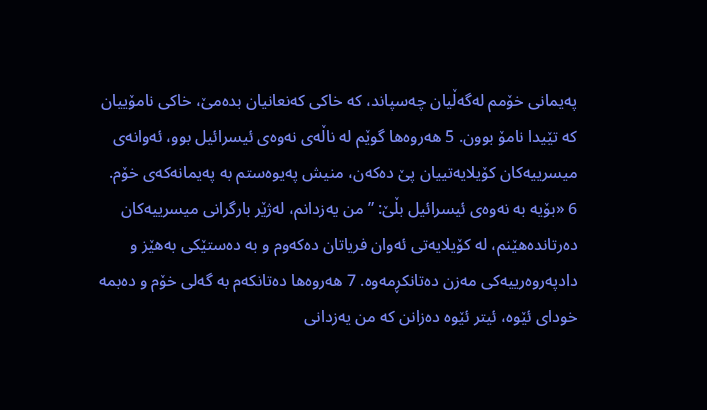پەیمانی خۆمم لەگەڵیان چەسپاند، کە خاکی کەنعانیان بدەمێ، خاکی نامۆییان کە تێیدا نامۆ بوون. 5 هەروەها گوێم لە ناڵەی نەوەی ئیسرائیل بوو، ئەوانەی میسرییەکان کۆیلایەتییان پێ دەکەن، منیش پەیوەستم بە پەیمانەکەی خۆم.
6 «بۆیە بە نەوەی ئیسرائیل بڵێ: ”من یەزدانم، لەژێر بارگرانی میسرییەکان دەرتاندەهێنم، لە کۆیلایەتی ئەوان فریاتان دەکەوم و بە دەستێکی بەهێز و دادپەروەرییەکی مەزن دەتانکڕمەوە. 7 هەروەها دەتانکەم بە گەلی خۆم و دەبمە خودای ئێوە، ئیتر ئێوە دەزانن کە من یەزدانی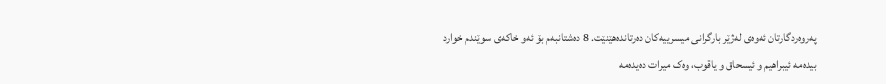پەروەردگارتان ئەوەی لەژێر بارگرانی میسرییەکان دەرتاندەهێنێت. 8 دەشتانبەم بۆ ئەو خاکەی سوێندم خوارد بیدەمە ئیبراهیم و ئیسحاق و یاقوب، وەک میرات دەیدەمە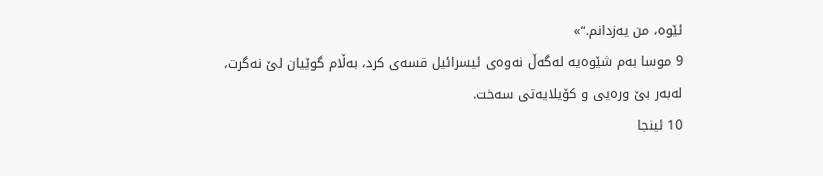ئێوە، من یەزدانم.“»
9 موسا بەم شێوەیە لەگەڵ نەوەی ئیسرائیل قسەی کرد، بەڵام گوێیان لێ نەگرت، لەبەر بێ ورەیی و کۆیلایەتی سەخت.
10 ئینجا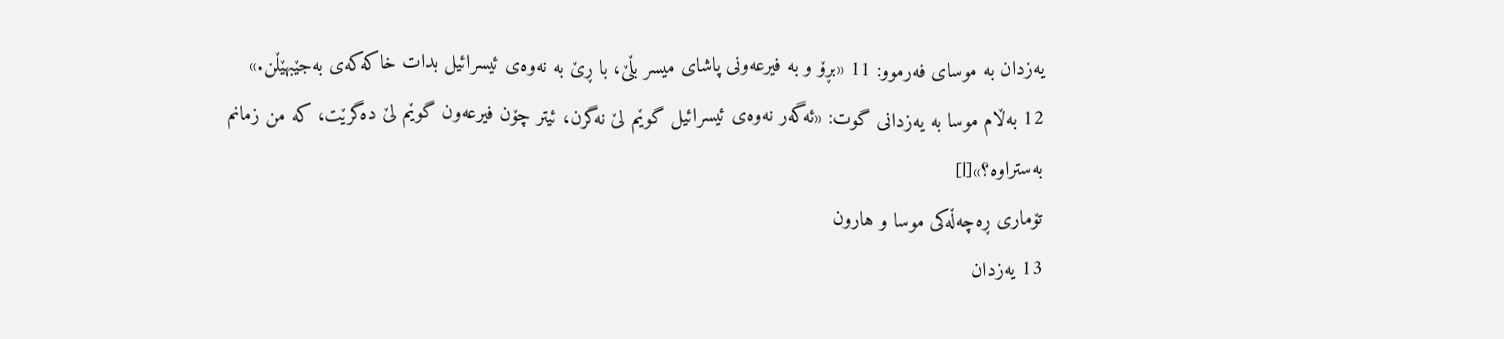یەزدان بە موسای فەرموو: 11 «بڕۆ و بە فیرعەونی پاشای میسر بڵێ، با ڕێ بە نەوەی ئیسرائیل بدات خاکەکەی بەجێبهێڵن.»
12 بەڵام موسا بە یەزدانی گوت: «ئەگەر نەوەی ئیسرائیل گوێم لێ نەگرن، ئیتر چۆن فیرعەون گوێم لێ دەگرێت، کە من زمانم بەستراوە؟»[l]
تۆماری ڕەچەڵەکی موسا و هارون
13 یەزدان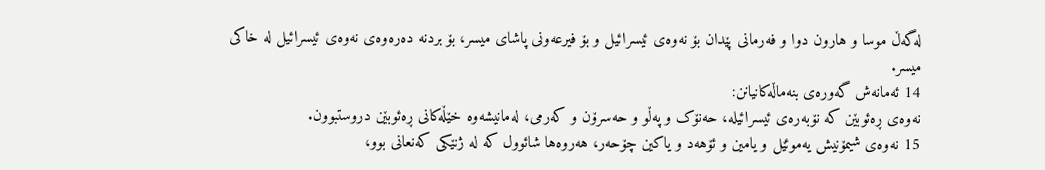لەگەڵ موسا و هارون دوا و فەرمانی پێدان بۆ نەوەی ئیسرائیل و بۆ فیرعەونی پاشای میسر، بۆ بردنە دەرەوەی نەوەی ئیسرائیل لە خاکی میسر.
14 ئەمانەش گەورەی بنەماڵەکانیانن:
نەوەی ڕەئوبێن کە نۆبەرەی ئیسرائیلە، حەنۆک و پەڵو و حەسرۆن و کەرمی، لەمانیشەوە خێڵەکانی ڕەئوبێن دروستبوون.
15 نەوەی شیمۆنیش یەموئێل و یامین و ئۆهەد و یاکین چۆحەر، هەروەها شائوول کە لە ژنێکی کەنعانی بوو،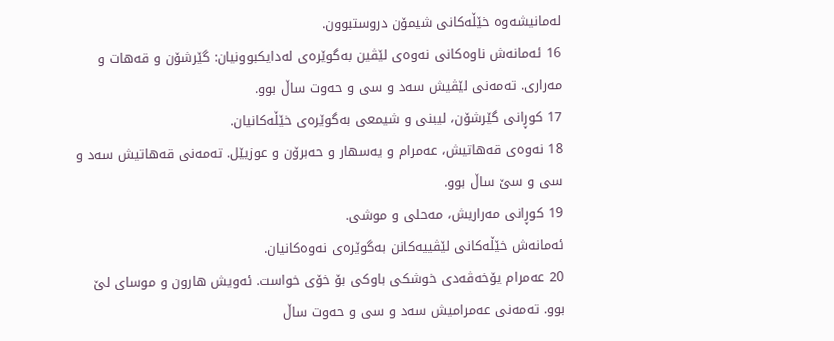لەمانیشەوە خێڵەکانی شیمۆن دروستبوون.
16 ئەمانەش ناوەکانی نەوەی لێڤین بەگوێرەی لەدایکبوونیان: گێرشۆن و قەهات و مەراری. تەمەنی لێڤیش سەد و سی و حەوت ساڵ بوو.
17 کوڕانی گێرشۆن، لیبنی و شیمعی بەگوێرەی خێڵەکانیان.
18 نەوەی قەهاتیش، عەمرام و یەسهار و حەبرۆن و عوزیێل. تەمەنی قەهاتیش سەد و سی و سێ ساڵ بوو.
19 کوڕانی مەراریش، مەحلی و موشی.
ئەمانەش خێڵەکانی لێڤییەکانن بەگوێرەی نەوەکانیان.
20 عەمرام یۆخەڤەدی خوشکی باوکی بۆ خۆی خواست. ئەویش هارون و موسای لێ بوو. تەمەنی عەمرامیش سەد و سی و حەوت ساڵ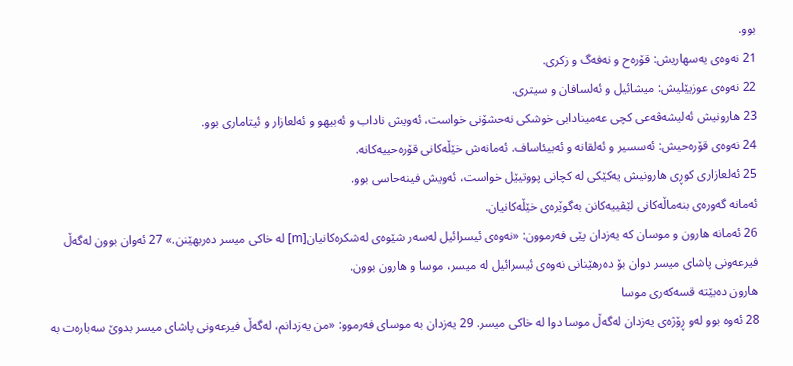بوو.
21 نەوەی یەسهاریش: قۆرەح و نەفەگ و زکری.
22 نەوەی عوزیێلیش: میشائیل و ئەلسافان و سیتری.
23 هارونیش ئەلیشەڤەعی کچی عەمینادابی خوشکی نەحشۆنی خواست، ئەویش ناداب و ئەبیهو و ئەلعازار و ئیتاماری بوو.
24 نەوەی قۆرەحیش: ئەسسیر و ئەلقانە و ئەبیئاساف. ئەمانەش خێڵەکانی قۆرەحییەکانە.
25 ئەلعازاری کوڕی هارونیش یەکێکی لە کچانی پووتیێل خواست، ئەویش فینەحاسی بوو.
ئەمانە گەورەی بنەماڵەکانی لێڤییەکانن بەگوێرەی خێڵەکانیان.
26 ئەمانە هارون و موسان کە یەزدان پێی فەرموون: «نەوەی ئیسرائیل لەسەر شێوەی لەشکرەکانیان[m] لە خاکی میسر دەربهێنن.» 27 ئەوان بوون لەگەڵ فیرعەونی پاشای میسر دوان بۆ دەرهێنانی نەوەی ئیسرائیل لە میسر، موسا و هارون بوون.
هارون دەبێتە قسەکەری موسا
28 ئەوە بوو لەو ڕۆژەی یەزدان لەگەڵ موسا دوا لە خاکی میسر. 29 یەزدان بە موسای فەرموو: «من یەزدانم، لەگەڵ فیرعەونی پاشای میسر بدوێ سەبارەت بە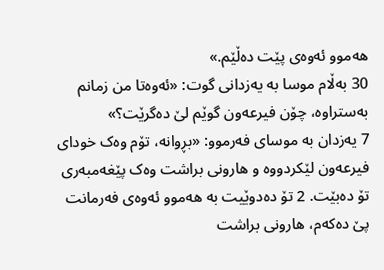هەموو ئەوەی پێت دەڵێم.»
30 بەڵام موسا بە یەزدانی گوت: «ئەوەتا من زمانم بەستراوە، چۆن فیرعەون گوێم لێ دەگرێت؟»
7 یەزدان بە موسای فەرموو: «بڕوانە، تۆم وەک خودای فیرعەون لێکردووە و هارونی براشت وەک پێغەمبەری تۆ دەبێت. 2 تۆ دەدوێیت بە هەموو ئەوەی فەرمانت پێ دەکەم، هارونی براشت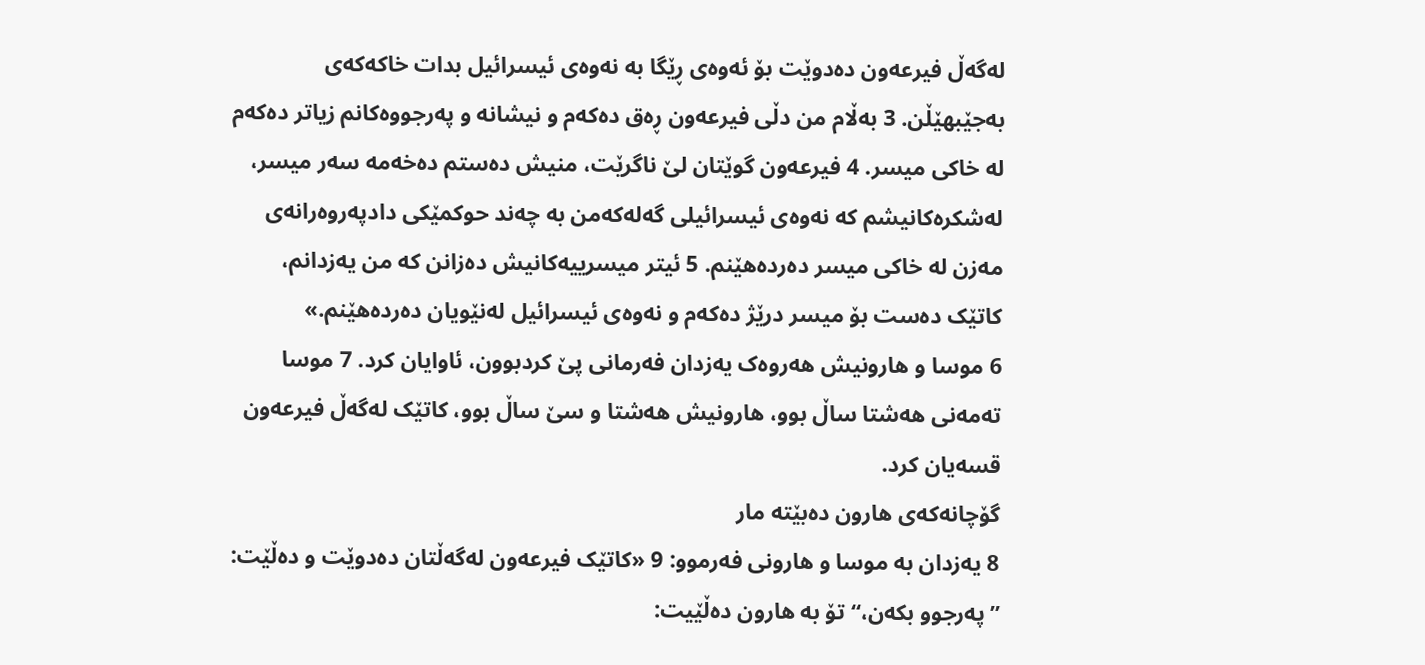لەگەڵ فیرعەون دەدوێت بۆ ئەوەی ڕێگا بە نەوەی ئیسرائیل بدات خاکەکەی بەجێبهێڵن. 3 بەڵام من دڵی فیرعەون ڕەق دەکەم و نیشانە و پەرجووەکانم زیاتر دەکەم لە خاکی میسر. 4 فیرعەون گوێتان لێ ناگرێت، منیش دەستم دەخەمە سەر میسر، لەشکرەکانیشم کە نەوەی ئیسرائیلی گەلەکەمن بە چەند حوکمێکی دادپەروەرانەی مەزن لە خاکی میسر دەردەهێنم. 5 ئیتر میسرییەکانیش دەزانن کە من یەزدانم، کاتێک دەست بۆ میسر درێژ دەکەم و نەوەی ئیسرائیل لەنێویان دەردەهێنم.»
6 موسا و هارونیش هەروەک یەزدان فەرمانی پێ کردبوون، ئاوایان کرد. 7 موسا تەمەنی هەشتا ساڵ بوو، هارونیش هەشتا و سێ ساڵ بوو، کاتێک لەگەڵ فیرعەون قسەیان کرد.
گۆچانەکەی هارون دەبێتە مار
8 یەزدان بە موسا و هارونی فەرموو: 9 «کاتێک فیرعەون لەگەڵتان دەدوێت و دەڵێت: ”پەرجوو بکەن،“ تۆ بە هارون دەڵێیت: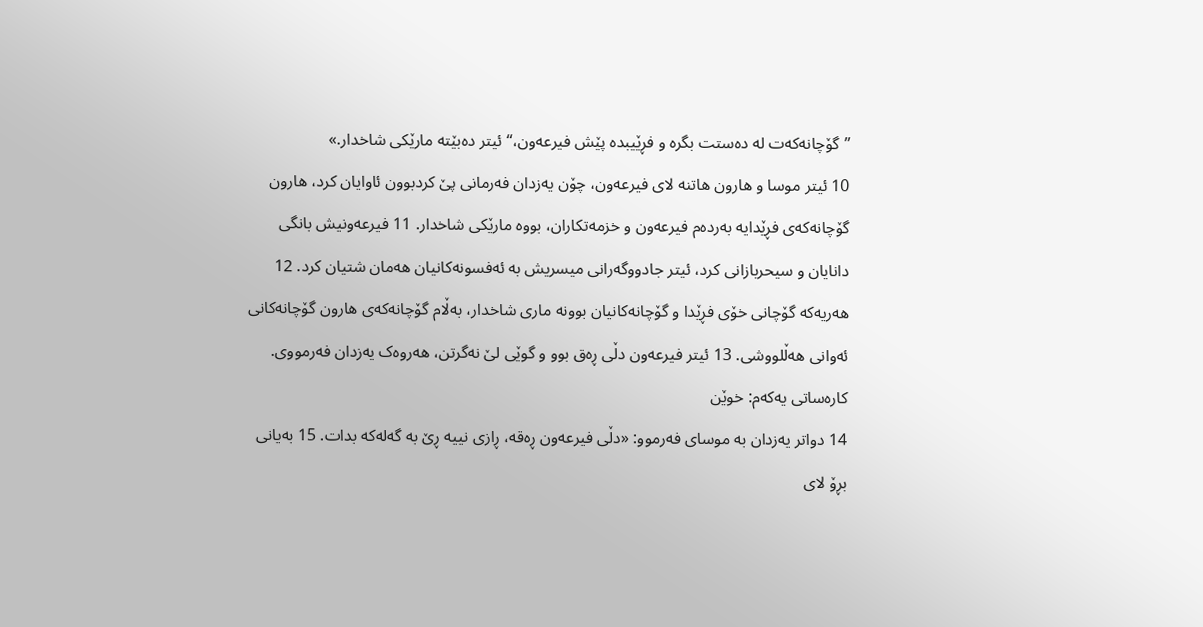”گۆچانەکەت لە دەستت بگرە و فڕێیبدە پێش فیرعەون،“ ئیتر دەبێتە مارێکی شاخدار.»
10 ئیتر موسا و هارون هاتنە لای فیرعەون، چۆن یەزدان فەرمانی پێ کردبوون ئاوایان کرد، هارون گۆچانەکەی فڕێدایە بەردەم فیرعەون و خزمەتکاران، بووە مارێکی شاخدار. 11 فیرعەونیش بانگی دانایان و سیحربازانی کرد، ئیتر جادووگەرانی میسریش بە ئەفسونەکانیان هەمان شتیان کرد. 12 هەریەکە گۆچانی خۆی فڕێدا و گۆچانەکانیان بوونە ماری شاخدار، بەڵام گۆچانەکەی هارون گۆچانەکانی ئەوانی هەڵلووشی. 13 ئیتر فیرعەون دڵی ڕەق بوو و گوێی لێ نەگرتن، هەروەک یەزدان فەرمووی.
کارەساتی یەکەم: خوێن
14 دواتر یەزدان بە موسای فەرموو: «دڵی فیرعەون ڕەقە، ڕازی نییە ڕێ بە گەلەکە بدات. 15 بەیانی بڕۆ لای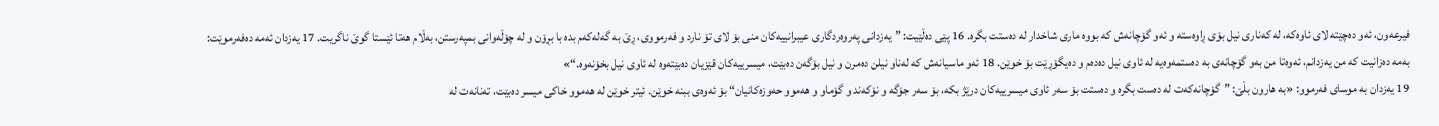فیرعەون، ئەو دەچێتە لای ئاوەکە، لە کەناری نیل بۆی ڕاوەستە و ئەو گۆچانەش کە بووە ماری شاخدار لە دەستت بگرە. 16 پێی دەڵێیت: ”یەزدانی پەروەردگاری عیبرانییەکان منی بۆ لای تۆ نارد و فەرمووی، ڕێ بە گەلەکەم بدە با بڕۆن و لە چۆڵەوانی بمپەرستن، بەڵام هەتا ئێستا گوێ ناگریت. 17 یەزدان ئەمە دەفەرموێت: بەمە دەزانیت کە من یەزدانم، ئەوەتا من بەو گۆچانەی بە دەستمەوەیە لە ئاوی نیل دەدەم و دەیگۆڕێت بۆ خوێن. 18 ئەو ماسیانەش کە لەناو نیلن دەمرن و نیل بۆگەن دەبێت، میسرییەکان قێزیان دەبێتەوە لە ئاوی نیل بخۆنەوە.“»
19 یەزدان بە موسای فەرموو: «بە هارون بڵێ: ”گۆچانەکەت لە دەست بگرە و دەستت بۆ سەر ئاوی میسرییەکان درێژ بکە، بۆ سەر جۆگە و نۆکەند و گۆماو و هەموو حەوزەکانیان“ بۆ ئەوەی ببنە خوێن. ئیتر خوێن لە هەموو خاکی میسر دەبێت، تەنانەت لە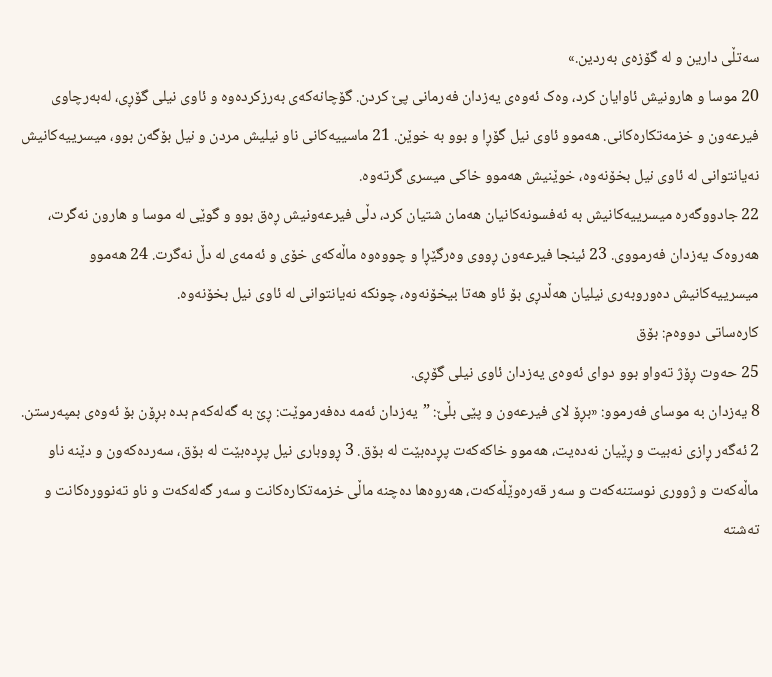سەتڵی دارین و لە گۆزەی بەردین.»
20 موسا و هارونیش ئاوایان کرد، وەک ئەوەی یەزدان فەرمانی پێ کردن. گۆچانەکەی بەرزکردەوە و ئاوی نیلی گۆڕی، لەبەرچاوی فیرعەون و خزمەتکارەکانی. هەموو ئاوی نیل گۆڕا و بوو بە خوێن. 21 ماسییەکانی ناو نیلیش مردن و نیل بۆگەن بوو، میسرییەکانیش نەیانتوانی لە ئاوی نیل بخۆنەوە، خوێنیش هەموو خاکی میسری گرتەوە.
22 جادووگەرە میسرییەکانیش بە ئەفسونەکانیان هەمان شتیان کرد، دڵی فیرعەونیش ڕەق بوو و گوێی لە موسا و هارون نەگرت، هەروەک یەزدان فەرمووی. 23 ئینجا فیرعەون ڕووی وەرگێڕا و چووەوە ماڵەکەی خۆی و ئەمەی لە دڵ نەگرت. 24 هەموو میسرییەکانیش دەوروبەری نیلیان هەڵدڕی بۆ ئاو هەتا بیخۆنەوە، چونکە نەیانتوانی لە ئاوی نیل بخۆنەوە.
کارەساتی دووەم: بۆق
25 حەوت ڕۆژ تەواو بوو دوای ئەوەی یەزدان ئاوی نیلی گۆڕی.
8 یەزدان بە موسای فەرموو: «بڕۆ لای فیرعەون و پێی بڵێ: ”یەزدان ئەمە دەفەرموێت: ڕێ بە گەلەکەم بدە بڕۆن بۆ ئەوەی بمپەرستن. 2 ئەگەر ڕازی نەبیت و ڕێیان نەدەیت، هەموو خاکەکەت پڕدەبێت لە بۆق. 3 ڕووباری نیل پڕدەبێت لە بۆق، سەردەکەون و دێنە ناو ماڵەکەت و ژووری نوستنەکەت و سەر قەرەوێڵەکەت، هەروەها دەچنە ماڵی خزمەتکارەکانت و سەر گەلەکەت و ناو تەنوورەکانت و تەشتە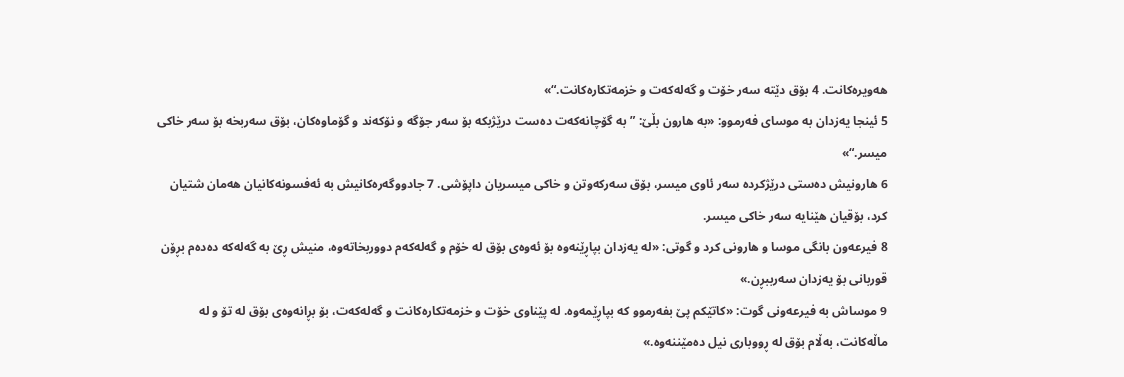هەویرەکانت. 4 بۆق دێتە سەر خۆت و گەلەکەت و خزمەتکارەکانت.“»
5 ئینجا یەزدان بە موسای فەرموو: «بە هارون بڵێ: ”بە گۆچانەکەت دەست درێژبکە بۆ سەر جۆگە و نۆکەند و گۆماوەکان، بۆق سەربخە بۆ سەر خاکی میسر.“»
6 هارونیش دەستی درێژکردە سەر ئاوی میسر، بۆق سەرکەوتن و خاکی میسریان داپۆشی. 7 جادووگەرەکانیش بە ئەفسونەکانیان هەمان شتیان کرد، بۆقیان هێنایە سەر خاکی میسر.
8 فیرعەون بانگی موسا و هارونی کرد و گوتی: «لە یەزدان بپاڕێنەوە بۆ ئەوەی بۆق لە خۆم و گەلەکەم دووربخاتەوە، منیش ڕێ بە گەلەکە دەدەم بڕۆن قوربانی بۆ یەزدان سەرببڕن.»
9 موساش بە فیرعەونی گوت: «کاتێکم پێ بفەرموو کە بپاڕێمەوە. لە پێناوی خۆت و خزمەتکارەکانت و گەلەکەت، بۆ بڕانەوەی بۆق لە تۆ و لە ماڵەکانت، بەڵام بۆق لە ڕووباری نیل دەمێننەوە.»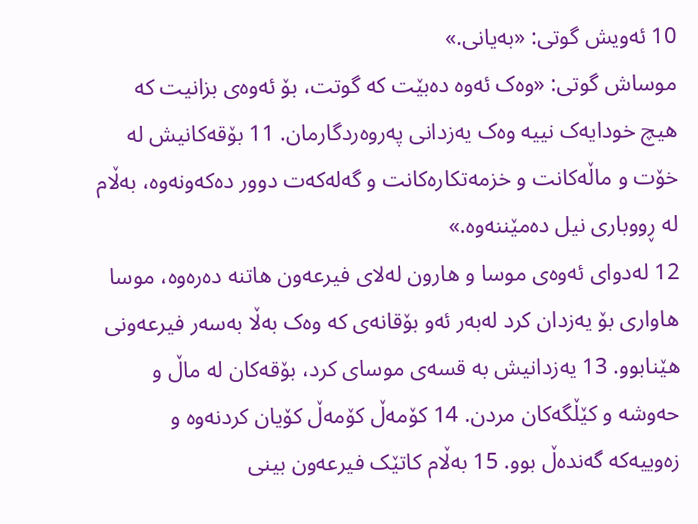10 ئەویش گوتی: «بەیانی.»
موساش گوتی: «وەک ئەوە دەبێت کە گوتت، بۆ ئەوەی بزانیت کە هیچ خودایەک نییە وەک یەزدانی پەروەردگارمان. 11 بۆقەکانیش لە خۆت و ماڵەکانت و خزمەتکارەکانت و گەلەکەت دوور دەکەونەوە، بەڵام لە ڕووباری نیل دەمێننەوە.»
12 لەدوای ئەوەی موسا و هارون لەلای فیرعەون هاتنە دەرەوە، موسا هاواری بۆ یەزدان کرد لەبەر ئەو بۆقانەی کە وەک بەڵا بەسەر فیرعەونی هێنابوو. 13 یەزدانیش بە قسەی موسای کرد، بۆقەکان لە ماڵ و حەوشە و کێڵگەکان مردن. 14 کۆمەڵ کۆمەڵ کۆیان کردنەوە و زەوییەکە گەندەڵ بوو. 15 بەڵام کاتێک فیرعەون بینی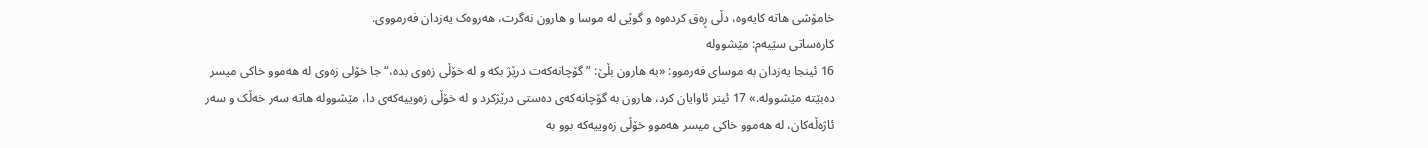خامۆشی هاتە کایەوە، دڵی ڕەق کردەوە و گوێی لە موسا و هارون نەگرت، هەروەک یەزدان فەرمووی.
کارەساتی سێیەم: مێشوولە
16 ئینجا یەزدان بە موسای فەرموو: «بە هارون بڵێ: ”گۆچانەکەت درێژ بکە و لە خۆڵی زەوی بدە،“ جا خۆلی زەوی لە هەموو خاکی میسر دەبێتە مێشوولە.» 17 ئیتر ئاوایان کرد، هارون بە گۆچانەکەی دەستی درێژکرد و لە خۆڵی زەوییەکەی دا، مێشوولە هاتە سەر خەڵک و سەر ئاژەڵەکان، لە هەموو خاکی میسر هەموو خۆڵی زەوییەکە بوو بە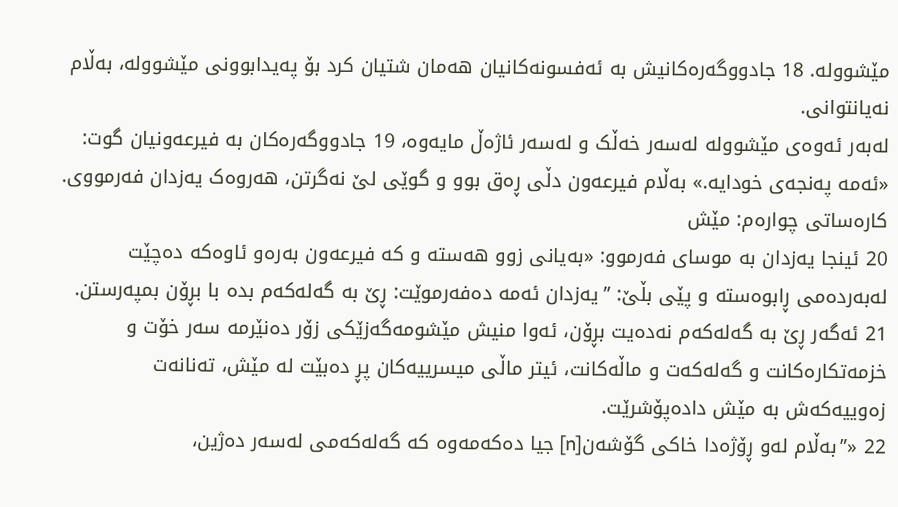مێشوولە. 18 جادووگەرەکانیش بە ئەفسونەکانیان هەمان شتیان کرد بۆ پەیدابوونی مێشوولە، بەڵام نەیانتوانی.
لەبەر ئەوەی مێشوولە لەسەر خەڵک و لەسەر ئاژەڵ مایەوە، 19 جادووگەرەکان بە فیرعەونیان گوت: «ئەمە پەنجەی خودایە.» بەڵام فیرعەون دڵی ڕەق بوو و گوێی لێ نەگرتن، هەروەک یەزدان فەرمووی.
کارەساتی چوارەم: مێش
20 ئینجا یەزدان بە موسای فەرموو: «بەیانی زوو هەستە و کە فیرعەون بەرەو ئاوەکە دەچێت لەبەردەمی ڕابوەستە و پێی بڵێ: ”یەزدان ئەمە دەفەرموێت: ڕێ بە گەلەکەم بدە با بڕۆن بمپەرستن. 21 ئەگەر ڕێ بە گەلەکەم نەدەیت بڕۆن، ئەوا منیش مێشومەگەزێکی زۆر دەنێرمە سەر خۆت و خزمەتکارەکانت و گەلەکەت و ماڵەکانت، ئیتر ماڵی میسرییەکان پڕ دەبێت لە مێش، تەنانەت زەوییەکەش بە مێش دادەپۆشرێت.
22 «”بەڵام لەو ڕۆژەدا خاکی گۆشەن[n] جیا دەکەمەوە کە گەلەکەمی لەسەر دەژین،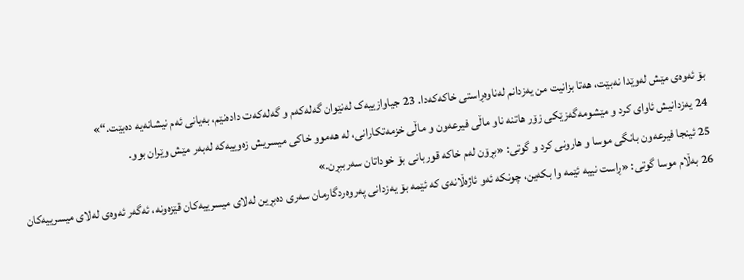بۆ ئەوەی مێش لەوێدا نەبێت، هەتا بزانیت من یەزدانم لەناوەڕاستی خاکەکەدا. 23 جیاوازییەک لەنێوان گەلەکەم و گەلەکەت دادەنێم، بەیانی ئەم نیشانەیە دەبێت.“»
24 یەزدانیش ئاوای کرد و مێشومەگەزێکی زۆر هاتنە ناو ماڵی فیرعەون و ماڵی خزمەتکارانی، لە هەموو خاکی میسریش زەوییەکە لەبەر مێش وێران بوو.
25 ئینجا فیرعەون بانگی موسا و هارونی کرد و گوتی: «بڕۆن لەم خاکە قوربانی بۆ خوداتان سەرببڕن.»
26 بەڵام موسا گوتی: «ڕاست نییە ئێمە وا بکەین، چونکە ئەو ئاژەڵانەی کە ئێمە بۆ یەزدانی پەروەردگارمان سەری دەبڕین لەلای میسرییەکان قێزەونە، ئەگەر ئەوەی لەلای میسرییەکان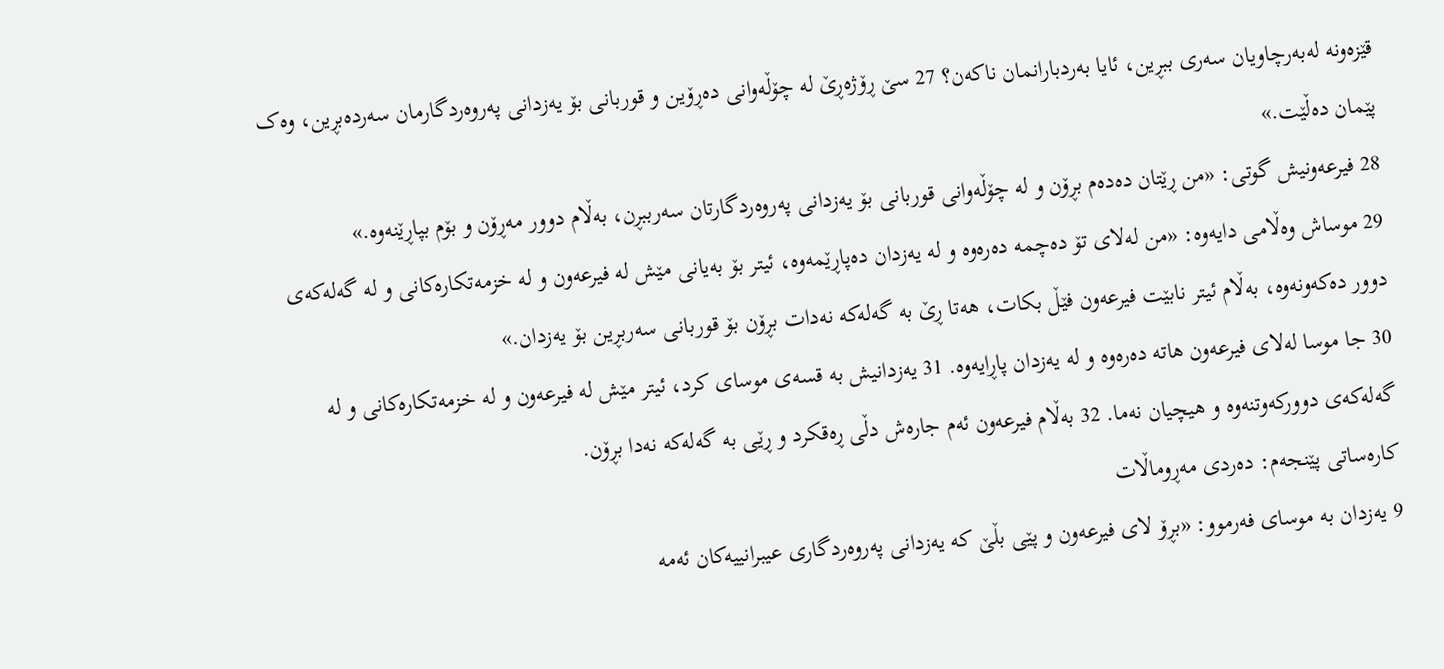قێزەونە لەبەرچاویان سەری ببڕین، ئایا بەردبارانمان ناکەن؟ 27 سێ ڕۆژەڕێ لە چۆڵەوانی دەڕۆین و قوربانی بۆ یەزدانی پەروەردگارمان سەردەبڕین، وەک پێمان دەڵێت.»
28 فیرعەونیش گوتی: «من ڕێتان دەدەم بڕۆن و لە چۆڵەوانی قوربانی بۆ یەزدانی پەروەردگارتان سەرببڕن، بەڵام دوور مەڕۆن و بۆم بپاڕێنەوە.»
29 موساش وەڵامی دایەوە: «من لەلای تۆ دەچمە دەرەوە و لە یەزدان دەپاڕێمەوە، ئیتر بۆ بەیانی مێش لە فیرعەون و لە خزمەتکارەکانی و لە گەلەکەی دوور دەکەونەوە، بەڵام ئیتر نابێت فیرعەون فێڵ بکات، هەتا ڕێ بە گەلەکە نەدات بڕۆن بۆ قوربانی سەربڕین بۆ یەزدان.»
30 جا موسا لەلای فیرعەون هاتە دەرەوە و لە یەزدان پاڕایەوە. 31 یەزدانیش بە قسەی موسای کرد، ئیتر مێش لە فیرعەون و لە خزمەتکارەکانی و لە گەلەکەی دوورکەوتنەوە و هیچیان نەما. 32 بەڵام فیرعەون ئەم جارەش دڵی ڕەقکرد و ڕێی بە گەلەکە نەدا بڕۆن.
کارەساتی پێنجەم: دەردی مەڕوماڵات
9 یەزدان بە موسای فەرموو: «بڕۆ لای فیرعەون و پێی بڵێ کە یەزدانی پەروەردگاری عیبرانییەکان ئەمە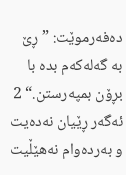دەفەرموێت: ”ڕێ بە گەلەکەم بدە با بڕۆن بمپەرستن.“ 2 ئەگەر ڕێیان نەدەیت و بەردەوام نەهێڵیت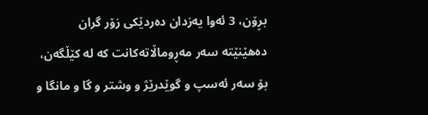بڕۆن، 3 ئەوا یەزدان دەردێکی زۆر گران دەهێنێتە سەر مەڕوماڵاتەکانت کە لە کێڵگەن، بۆ سەر ئەسپ و گوێدرێژ و وشتر و گا و مانگا و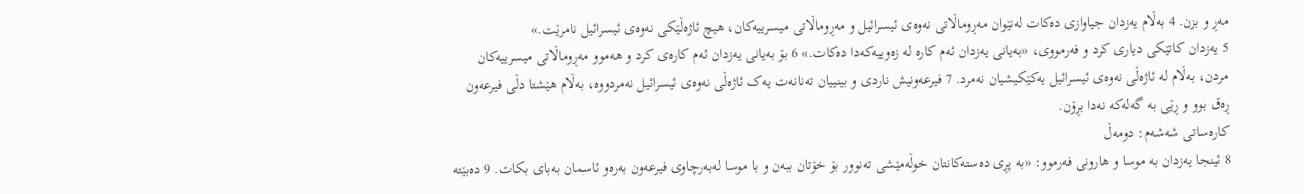مەڕ و بزن. 4 بەڵام یەزدان جیاوازی دەکات لەنێوان مەڕوماڵاتی نەوەی ئیسرائیل و مەڕوماڵاتی میسرییەکان، هیچ ئاژەڵێکی نەوەی ئیسرائیل نامرێت.»
5 یەزدان کاتێکی دیاری کرد و فەرمووی، «بەیانی یەزدان ئەم کارە لە زەوییەکەدا دەکات.» 6 بۆ بەیانی یەزدان ئەم کارەی کرد و هەموو مەڕوماڵاتی میسرییەکان مردن، بەڵام لە ئاژەڵی نەوەی ئیسرائیل یەکێکیشیان نەمرد. 7 فیرعەونیش ناردی و بینییان تەنانەت یەک ئاژەڵی نەوەی ئیسرائیل نەمردووە، بەڵام هێشتا دڵی فیرعەون ڕەق بوو و ڕێی بە گەلەکە نەدا بڕۆن.
کارەساتی شەشەم: دومەڵ
8 ئینجا یەزدان بە موسا و هارونی فەرموو: «بە پڕی دەستەکانتان خوڵەمێشی تەنوور بۆ خۆتان ببەن و با موسا لەبەرچاوی فیرعەون بەرەو ئاسمان بەبای بکات. 9 دەبێتە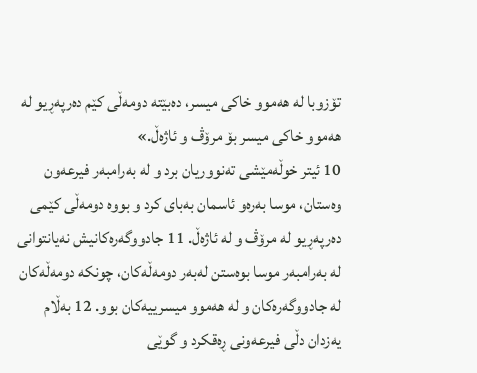تۆزوبا لە هەموو خاکی میسر، دەبێتە دومەڵی کێم دەرپەڕیو لە هەموو خاکی میسر بۆ مرۆڤ و ئاژەڵ.»
10 ئیتر خوڵەمێشی تەنووریان برد و لە بەرامبەر فیرعەون وەستان، موسا بەرەو ئاسمان بەبای کرد و بووە دومەڵی کێمی دەرپەڕیو لە مرۆڤ و لە ئاژەڵ. 11 جادووگەرەکانیش نەیانتوانی لە بەرامبەر موسا بوەستن لەبەر دومەڵەکان، چونکە دومەڵەکان لە جادووگەرەکان و لە هەموو میسرییەکان بوو. 12 بەڵام یەزدان دڵی فیرعەونی ڕەقکرد و گوێی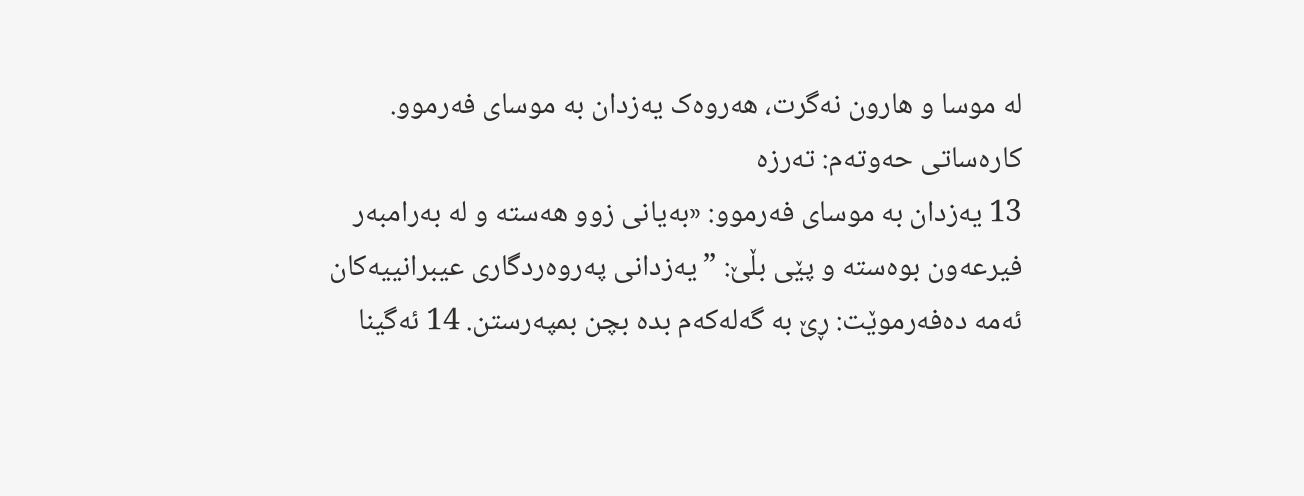لە موسا و هارون نەگرت، هەروەک یەزدان بە موسای فەرموو.
کارەساتی حەوتەم: تەرزە
13 یەزدان بە موسای فەرموو: «بەیانی زوو هەستە و لە بەرامبەر فیرعەون بوەستە و پێی بڵێ: ”یەزدانی پەروەردگاری عیبرانییەکان ئەمە دەفەرموێت: ڕێ بە گەلەکەم بدە بچن بمپەرستن. 14 ئەگینا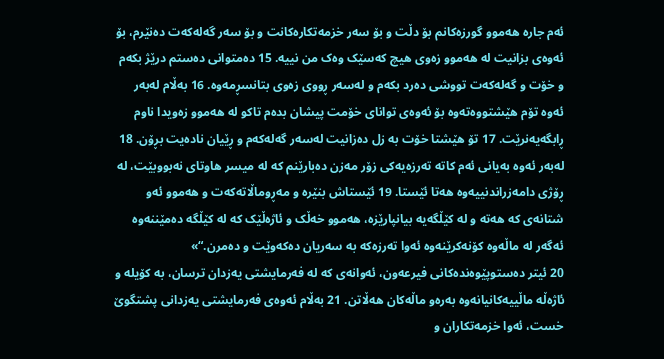ئەم جارە هەموو گورزەکانم بۆ دڵت و بۆ سەر خزمەتکارەکانت و بۆ سەر گەلەکەت دەنێرم، بۆ ئەوەی بزانیت لە هەموو زەوی هیچ کەسێک وەک من نییە. 15 دەمتوانی دەستم درێژ بکەم و خۆت و گەلەکەت تووشی دەرد بکەم و لەسەر ڕووی زەوی بتانسڕمەوە. 16 بەڵام لەبەر ئەوە تۆم هێشتووەتەوە بۆ ئەوەی توانای خۆمت پیشان بدەم تاکو لە هەموو زەویدا ناوم ڕابگەیەنرێت. 17 تۆ هێشتا خۆت بە زل دەزانیت لەسەر گەلەکەم و ڕێیان نادەیت بڕۆن. 18 لەبەر ئەوە بەیانی ئەم کاتە تەرزەیەکی زۆر مەزن دەبارێنم کە لە میسر هاوتای نەبووبێت، لە ڕۆژی دامەزراندنییەوە هەتا ئێستا. 19 ئێستاش بنێرە و مەڕوماڵاتەکەت و هەموو ئەو شتانەی کە هەتە و لە کێڵگەیە بیانپارێزە، هەموو خەڵک و ئاژەڵێک کە لە کێڵگە دەمێننەوە ئەگەر لە ماڵەوە کۆنەکرێنەوە ئەوا تەرزەکە بە سەریان دەکەوێت و دەمرن.“»
20 ئیتر دەستوپێوەندەکانی فیرعەون، ئەوانەی کە لە فەرمایشتی یەزدان ترسان، بە کۆیلە و ئاژەڵە ماڵییەکانیانەوە بەرەو ماڵەکان هەڵاتن. 21 بەڵام ئەوەی فەرمایشتی یەزدانی پشتگوێ خست، ئەوا خزمەتکاران و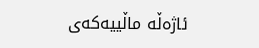ئاژەڵە ماڵییەکەی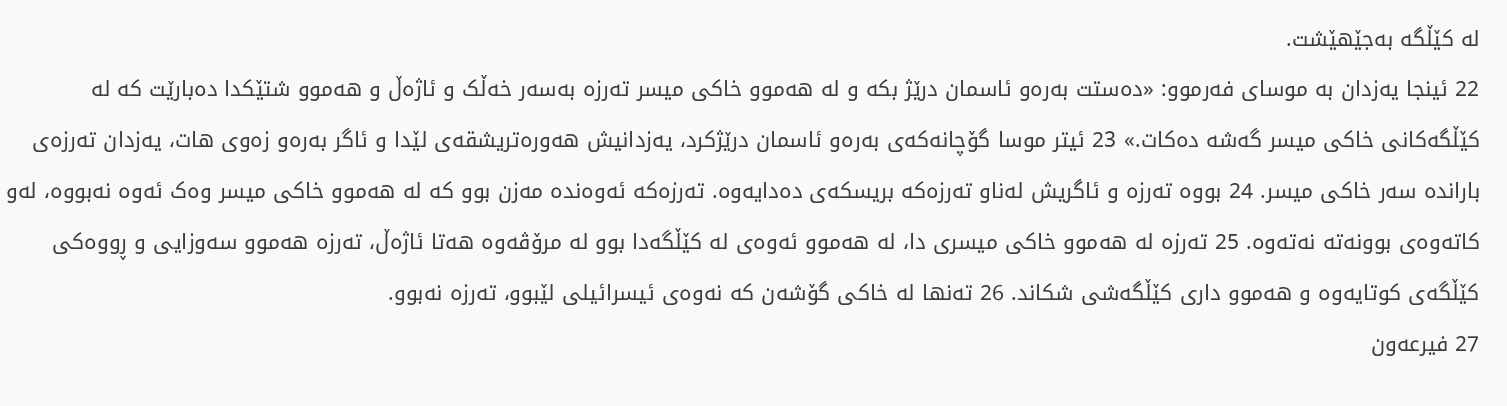لە کێڵگە بەجێهێشت.
22 ئینجا یەزدان بە موسای فەرموو: «دەستت بەرەو ئاسمان درێژ بکە و لە هەموو خاکی میسر تەرزە بەسەر خەڵک و ئاژەڵ و هەموو شتێکدا دەبارێت کە لە کێڵگەکانی خاکی میسر گەشە دەکات.» 23 ئیتر موسا گۆچانەکەی بەرەو ئاسمان درێژکرد، یەزدانیش هەورەتریشقەی لێدا و ئاگر بەرەو زەوی هات، یەزدان تەرزەی باراندە سەر خاکی میسر. 24 بووە تەرزە و ئاگریش لەناو تەرزەکە بریسکەی دەدایەوە. تەرزەکە ئەوەندە مەزن بوو کە لە هەموو خاکی میسر وەک ئەوە نەبووە، لەو کاتەوەی بوونەتە نەتەوە. 25 تەرزە لە هەموو خاکی میسری دا، لە هەموو ئەوەی لە کێڵگەدا بوو لە مرۆڤەوە هەتا ئاژەڵ، تەرزە هەموو سەوزایی و ڕووەکی کێڵگەی کوتایەوە و هەموو داری کێڵگەشی شکاند. 26 تەنها لە خاکی گۆشەن کە نەوەی ئیسرائیلی لێبوو، تەرزە نەبوو.
27 فیرعەون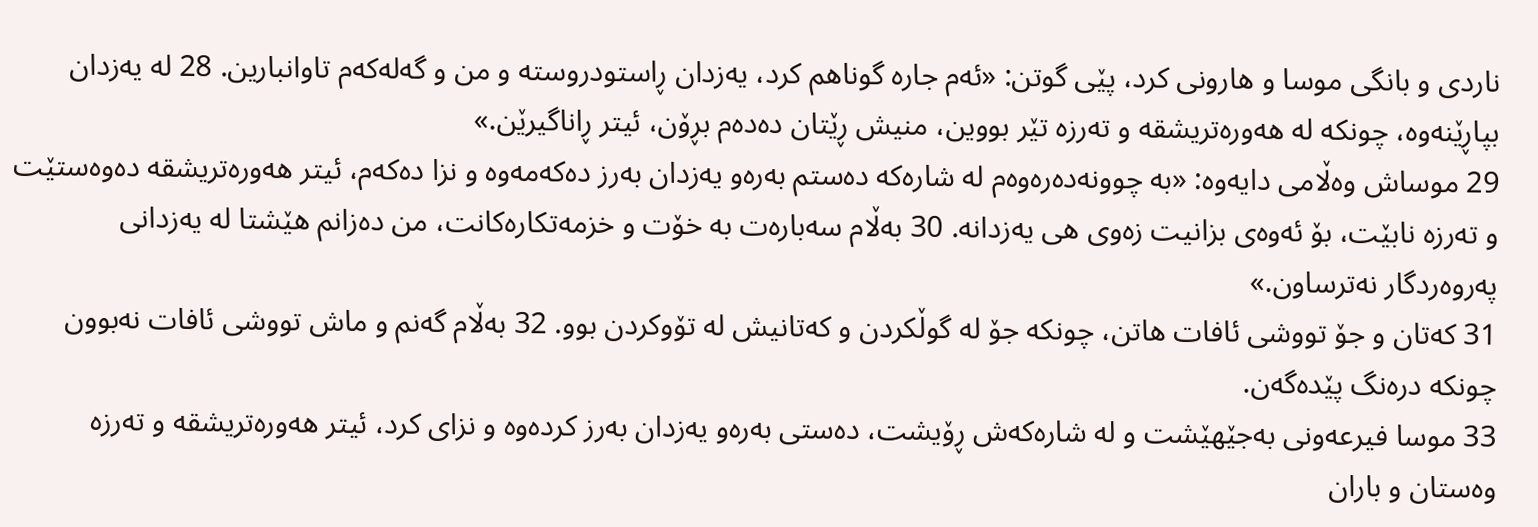ناردی و بانگی موسا و هارونی کرد، پێی گوتن: «ئەم جارە گوناهم کرد، یەزدان ڕاستودروستە و من و گەلەکەم تاوانبارین. 28 لە یەزدان بپاڕێنەوە، چونکە لە هەورەتریشقە و تەرزە تێر بووین، منیش ڕێتان دەدەم بڕۆن، ئیتر ڕاناگیرێن.»
29 موساش وەڵامی دایەوە: «بە چوونەدەرەوەم لە شارەکە دەستم بەرەو یەزدان بەرز دەکەمەوە و نزا دەکەم، ئیتر هەورەتریشقە دەوەستێت و تەرزە نابێت، بۆ ئەوەی بزانیت زەوی هی یەزدانە. 30 بەڵام سەبارەت بە خۆت و خزمەتکارەکانت، من دەزانم هێشتا لە یەزدانی پەروەردگار نەترساون.»
31 کەتان و جۆ تووشی ئافات هاتن، چونکە جۆ لە گوڵکردن و کەتانیش لە تۆوکردن بوو. 32 بەڵام گەنم و ماش تووشی ئافات نەبوون چونکە درەنگ پێدەگەن.
33 موسا فیرعەونی بەجێهێشت و لە شارەکەش ڕۆیشت، دەستی بەرەو یەزدان بەرز کردەوە و نزای کرد، ئیتر هەورەتریشقە و تەرزە وەستان و باران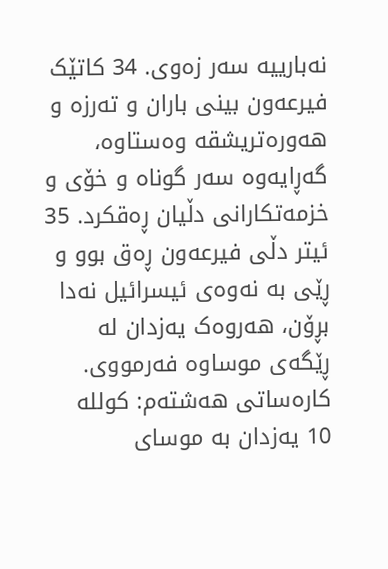نەبارییە سەر زەوی. 34 کاتێک فیرعەون بینی باران و تەرزە و هەورەتریشقە وەستاوە، گەڕایەوە سەر گوناه و خۆی و خزمەتکارانی دڵیان ڕەقکرد. 35 ئیتر دڵی فیرعەون ڕەق بوو و ڕێی بە نەوەی ئیسرائیل نەدا بڕۆن، هەروەک یەزدان لە ڕێگەی موساوە فەرمووی.
کارەساتی هەشتەم: کوللە
10 یەزدان بە موسای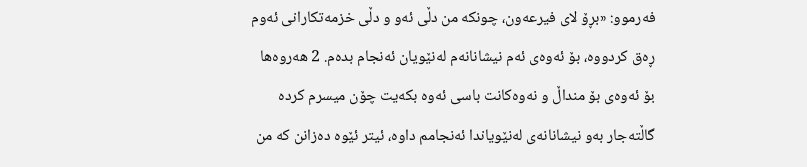فەرموو: «بڕۆ لای فیرعەون، چونکە من دڵی ئەو و دڵی خزمەتکارانی ئەوم ڕەق کردووە، بۆ ئەوەی ئەم نیشانانەم لەنێویان ئەنجام بدەم. 2 هەروەها بۆ ئەوەی بۆ منداڵ و نەوەکانت باسی ئەوە بکەیت چۆن میسرم کردە گاڵتەجار بەو نیشانانەی لەنێویاندا ئەنجامم داوە، ئیتر ئێوە دەزانن کە من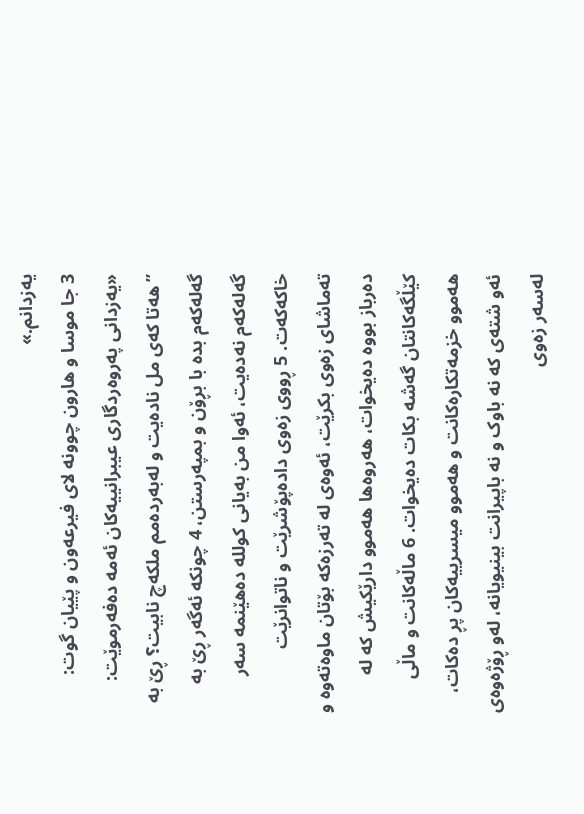یەزدانم.»
3 جا موسا و هارون چوونە لای فیرعەون و پێیان گوت: «یەزدانی پەروەردگاری عیبرانییەکان ئەمە دەفەرموێت: ”هەتا کەی مل نادەیت و لەبەردەمم ملکەچ نابیت؟ ڕێ بە گەلەکەم بدە با بڕۆن و بمپەرستن، 4 چونکە ئەگەر ڕێ بە گەلەکەم نەدەیت، ئەوا من بەیانی کوللە دەهێنمە سەر خاکەکەت. 5 ڕووی زەوی دادەپۆشرێت و ناتوانرێت تەماشای زەوی بکرێت، ئەوەی لە تەرزەکە بۆتان ماوەتەوە و دەرباز بووە دەیخوات، هەروەها هەموو دارێکیش کە لە کێڵگەکانتان گەشە بکات دەیخوات. 6 ماڵەکانت و ماڵی هەموو خزمەتکارەکانت و هەموو میسرییەکان پڕ دەکات، ئەو شتەی کە نە باوک و نە باپیرانت بینیویانە، لەو ڕۆژەوەی لەسەر زەوی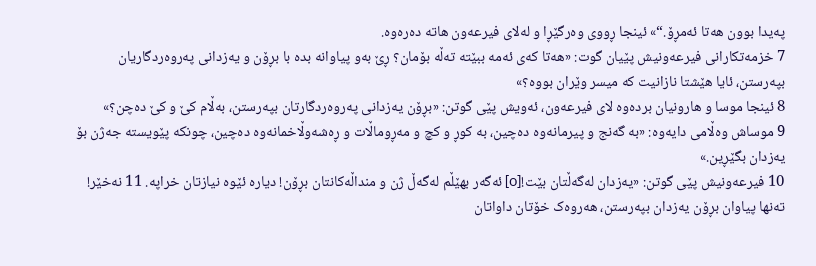پەیدا بوون هەتا ئەمڕۆ.“» ئینجا ڕووی وەرگێڕا و لەلای فیرعەون هاتە دەرەوە.
7 خزمەتکارانی فیرعەونیش پێیان گوت: «هەتا کەی ئەمە ببێتە تەڵە بۆمان؟ ڕێ بەو پیاوانە بدە با بڕۆن و یەزدانی پەروەردگاریان بپەرستن، ئایا هێشتا نازانیت کە میسر وێران بووە؟»
8 ئینجا موسا و هارونیان بردەوە لای فیرعەون، ئەویش پێی گوتن: «بڕۆن یەزدانی پەروەردگارتان بپەرستن، بەڵام کێ و کێ دەچن؟»
9 موساش وەڵامی دایەوە: «بە گەنج و پیرمانەوە دەچین، بە کوڕ و کچ و مەڕوماڵات و ڕەشەوڵاخمانەوە دەچین، چونکە پێویستە جەژن بۆ یەزدان بگێڕین.»
10 فیرعەونیش پێی گوتن: «یەزدان لەگەڵتان بێت![o] ئەگەر بهێڵم لەگەڵ ژن و منداڵەکانتان بڕۆن! دیارە ئێوە نیازتان خراپە. 11 نەخێر! تەنها پیاوان بڕۆن یەزدان بپەرستن، هەروەک خۆتان داواتان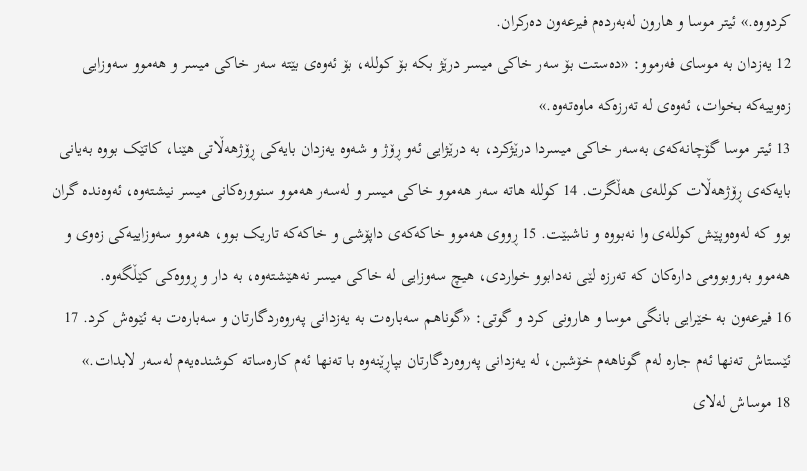کردووە.» ئیتر موسا و هارون لەبەردەم فیرعەون دەرکران.
12 یەزدان بە موسای فەرموو: «دەستت بۆ سەر خاکی میسر درێژ بکە بۆ کوللە، بۆ ئەوەی بێتە سەر خاکی میسر و هەموو سەوزایی زەوییەکە بخوات، ئەوەی لە تەرزەکە ماوەتەوە.»
13 ئیتر موسا گۆچانەکەی بەسەر خاکی میسردا درێژکرد، بە درێژایی ئەو ڕۆژ و شەوە یەزدان بایەکی ڕۆژهەڵاتی هێنا، کاتێک بووە بەیانی بایەکەی ڕۆژهەڵات کوللەی هەڵگرت. 14 کوللە هاتە سەر هەموو خاکی میسر و لەسەر هەموو سنوورەکانی میسر نیشتەوە، ئەوەندە گران بوو کە لەوەوپێش کوللەی وا نەبووە و ناشبێت. 15 ڕووی هەموو خاکەکەی داپۆشی و خاکەکە تاریک بوو، هەموو سەوزاییەکی زەوی و هەموو بەروبوومی دارەکان کە تەرزە لێی نەدابوو خواردی، هیچ سەوزایی لە خاکی میسر نەهێشتەوە، بە دار و ڕووەکی کێڵگەوە.
16 فیرعەون بە خێرایی بانگی موسا و هارونی کرد و گوتی: «گوناهم سەبارەت بە یەزدانی پەروەردگارتان و سەبارەت بە ئێوەش کرد. 17 ئێستاش تەنها ئەم جارە لەم گوناهەم خۆشبن، لە یەزدانی پەروەردگارتان بپاڕێنەوە با تەنها ئەم کارەساتە کوشندەیەم لەسەر لابدات.»
18 موساش لەلای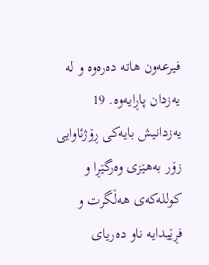فیرعەون هاتە دەرەوە و لە یەزدان پاڕایەوە. 19 یەزدانیش بایەکی ڕۆژئاوایی زۆر بەهێزی وەرگێڕا و کوللەکەی هەڵگرت و فڕێیدایە ناو دەریای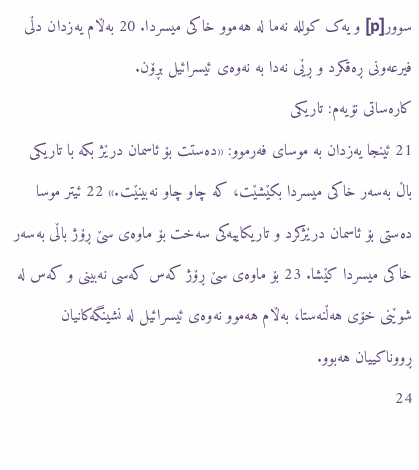سوور[p] و یەک کوللە نەما لە هەموو خاکی میسردا. 20 بەڵام یەزدان دڵی فیرعەونی ڕەقکرد و ڕێی نەدا بە نەوەی ئیسرائیل بڕۆن.
کارەساتی نۆیەم: تاریکی
21 ئینجا یەزدان بە موسای فەرموو: «دەستت بۆ ئاسمان درێژ بکە با تاریکی باڵ بەسەر خاکی میسردا بکێشێت، کە چاو چاو نەبینێت.» 22 ئیتر موسا دەستی بۆ ئاسمان درێژکرد و تاریکاییەکی سەخت بۆ ماوەی سێ ڕۆژ باڵی بەسەر خاکی میسردا کێشا. 23 بۆ ماوەی سێ ڕۆژ کەس کەسی نەبینی و کەس لە شوێنی خۆی هەڵنەستا، بەڵام هەموو نەوەی ئیسرائیل لە نشینگەکانیان ڕووناکییان هەبوو.
24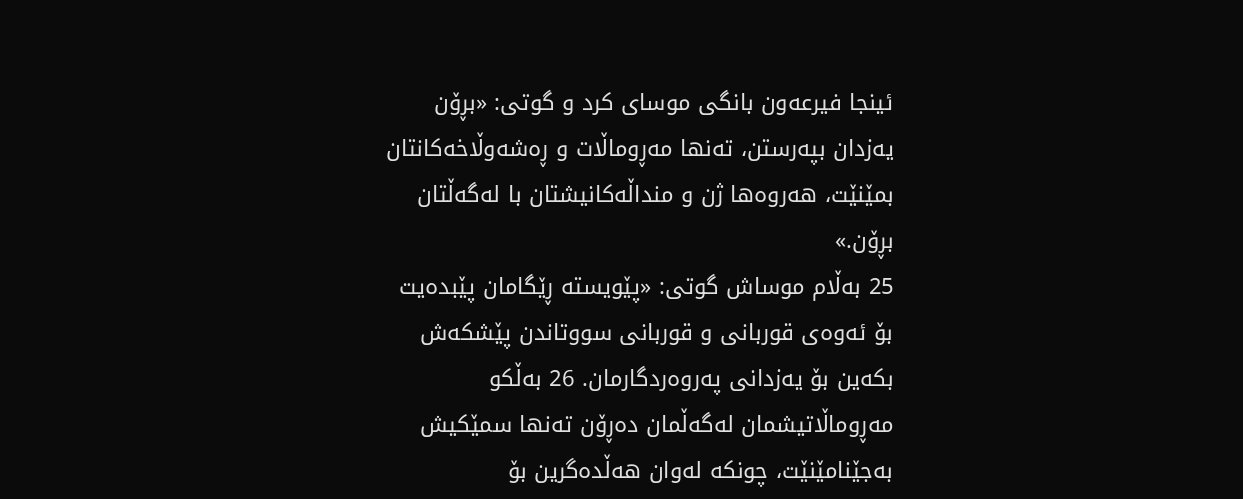ئینجا فیرعەون بانگی موسای کرد و گوتی: «بڕۆن یەزدان بپەرستن، تەنها مەڕوماڵات و ڕەشەوڵاخەکانتان بمێنێت، هەروەها ژن و منداڵەکانیشتان با لەگەڵتان بڕۆن.»
25 بەڵام موساش گوتی: «پێویستە ڕێگامان پێبدەیت بۆ ئەوەی قوربانی و قوربانی سووتاندن پێشکەش بکەین بۆ یەزدانی پەروەردگارمان. 26 بەڵکو مەڕوماڵاتیشمان لەگەڵمان دەڕۆن تەنها سمێکیش بەجێنامێنێت، چونکە لەوان هەڵدەگرین بۆ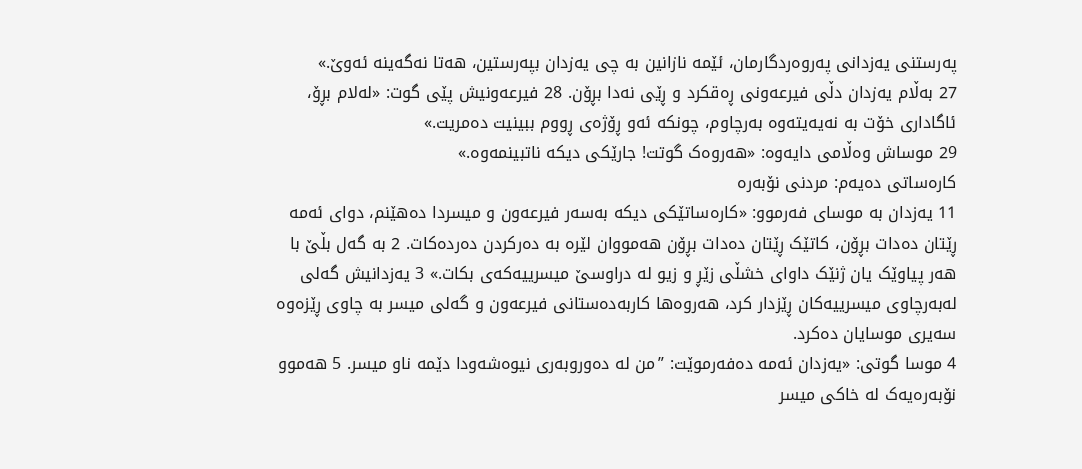پەرستنی یەزدانی پەروەردگارمان، ئێمە نازانین بە چی یەزدان بپەرستین، هەتا نەگەینە ئەوێ.»
27 بەڵام یەزدان دڵی فیرعەونی ڕەقکرد و ڕێی نەدا بڕۆن. 28 فیرعەونیش پێی گوت: «لەلام بڕۆ، ئاگاداری خۆت بە نەیەیتەوە بەرچاوم، چونکە ئەو ڕۆژەی ڕووم ببینیت دەمریت.»
29 موساش وەڵامی دایەوە: «هەروەک گوتت! جارێکی دیکە ناتبینمەوە.»
کارەساتی دەیەم: مردنی نۆبەرە
11 یەزدان بە موسای فەرموو: «کارەساتێکی دیکە بەسەر فیرعەون و میسردا دەهێنم، دوای ئەمە ڕێتان دەدات بڕۆن، کاتێک ڕێتان دەدات بڕۆن هەمووان لێرە بە دەرکردن دەردەکات. 2 بە گەل بڵێ با هەر پیاوێک یان ژنێک داوای خشڵی زێڕ و زیو لە دراوسێ میسرییەکەی بکات.» 3 یەزدانیش گەلی لەبەرچاوی میسرییەکان ڕێزدار کرد، هەروەها کاربەدەستانی فیرعەون و گەلی میسر بە چاوی ڕێزەوە سەیری موسایان دەکرد.
4 موسا گوتی: «یەزدان ئەمە دەفەرموێت: ”من لە دەوروبەری نیوەشەودا دێمە ناو میسر. 5 هەموو نۆبەرەیەک لە خاکی میسر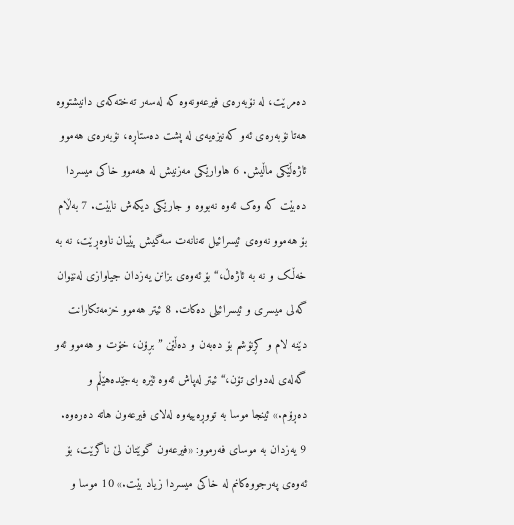دەمرێت، لە نۆبەرەی فیرعەونەوە کە لەسەر تەختەکەی دانیشتووە هەتا نۆبەرەی ئەو کەنیزەیەی لە پشت دەستاڕە، نۆبەرەی هەموو ئاژەڵێکی ماڵیش. 6 هاوارێکی مەزنیش لە هەموو خاکی میسردا دەبێت کە وەک ئەوە نەبووە و جارێکی دیکەش نابێت. 7 بەڵام بۆ هەموو نەوەی ئیسرائیل تەنانەت سەگیش پێیان ناوەڕێت، نە بە خەڵک و نە بە ئاژەڵ،“ بۆ ئەوەی بزانن یەزدان جیاوازی لەنێوان گەلی میسری و ئیسرائیلی دەکات. 8 ئیتر هەموو خزمەتکارانت دێنە لام و کڕنۆشم بۆ دەبەن و دەڵێن ”بڕۆن، خۆت و هەموو ئەو گەلەی لەدوای تۆن،“ ئیتر لەپاش ئەوە ئێرە بەجێدەهێڵم و دەڕۆم.» ئینجا موسا بە تووڕەییەوە لەلای فیرعەون هاتە دەرەوە.
9 یەزدان بە موسای فەرموو: «فیرعەون گوێتان لێ ناگرێت، بۆ ئەوەی پەرجووەکانم لە خاکی میسردا زیاد بێت.» 10 موسا و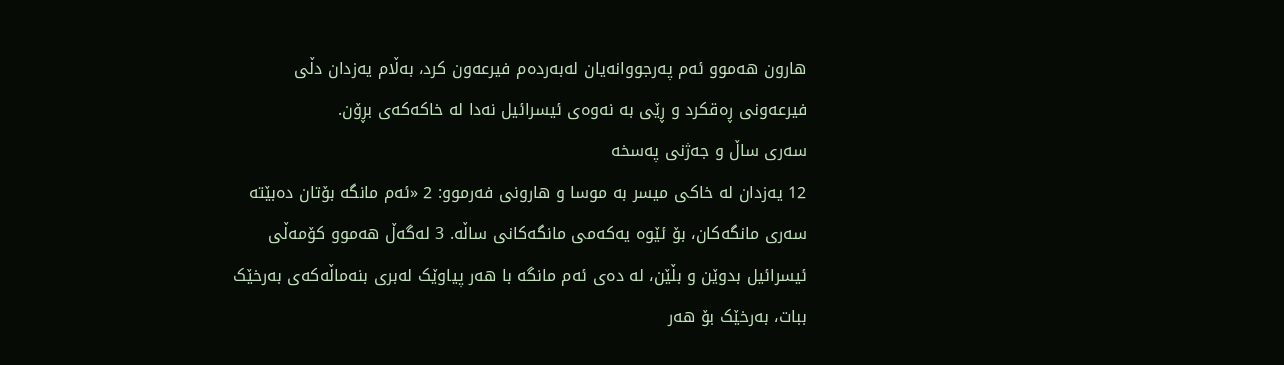هارون هەموو ئەم پەرجووانەیان لەبەردەم فیرعەون کرد، بەڵام یەزدان دڵی فیرعەونی ڕەقکرد و ڕێی بە نەوەی ئیسرائیل نەدا لە خاکەکەی بڕۆن.
سەری ساڵ و جەژنی پەسخە
12 یەزدان لە خاکی میسر بە موسا و هارونی فەرموو: 2 «ئەم مانگە بۆتان دەبێتە سەری مانگەکان، بۆ ئێوە یەکەمی مانگەکانی ساڵە. 3 لەگەڵ هەموو کۆمەڵی ئیسرائیل بدوێن و بڵێن، لە دەی ئەم مانگە با هەر پیاوێک لەبری بنەماڵەکەی بەرخێک ببات، بەرخێک بۆ هەر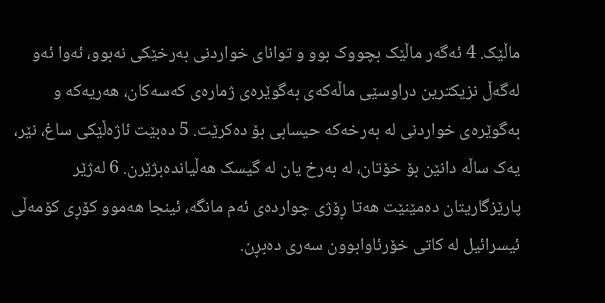ماڵێک. 4 ئەگەر ماڵێک بچووک بوو و توانای خواردنی بەرخێکی نەبوو، ئەوا ئەو لەگەڵ نزیکترین دراوسێی ماڵەکەی بەگوێرەی ژمارەی کەسەکان، هەریەکە و بەگوێرەی خواردنی لە بەرخەکە حیسابی بۆ دەکرێت. 5 دەبێت ئاژەڵێکی ساغ، نێر، یەک ساڵە دانێن بۆ خۆتان، لە بەرخ یان لە گیسک هەڵیاندەبژێرن. 6 لەژێر پارێزگاریتان دەمێنێت هەتا ڕۆژی چواردەی ئەم مانگە، ئینجا هەموو کۆڕی کۆمەڵی ئیسرائیل لە کاتی خۆرئاوابوون سەری دەبڕن.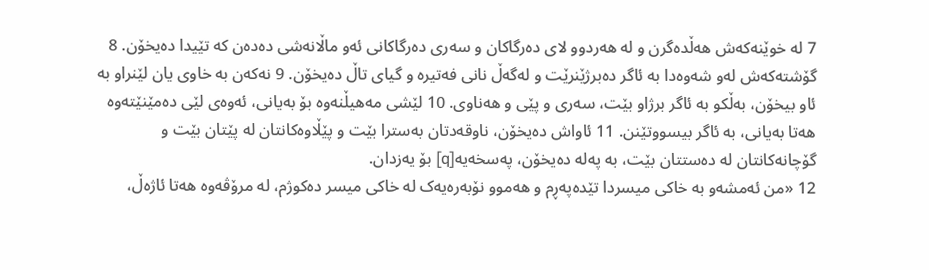7 لە خوێنەکەش هەڵدەگرن و لە هەردوو لای دەرگاکان و سەری دەرگاکانی ئەو ماڵانەشی دەدەن کە تێیدا دەیخۆن. 8 گۆشتەکەش لەو شەوەدا بە ئاگر دەبرژێنرێت و لەگەڵ نانی فەتیرە و گیای تاڵ دەیخۆن. 9 نەکەن بە خاوی یان لێنراو بە ئاو بیخۆن، بەڵکو بە ئاگر برژاو بێت، سەری و پێی و هەناوی. 10 لێشی مەهیڵنەوە بۆ بەیانی، ئەوەی لێی دەمێنێتەوە هەتا بەیانی، بە ئاگر بیسووتێنن. 11 ئاواش دەیخۆن، ناوقەدتان بەسترا بێت و پێڵاوەکانتان لە پێتان بێت و گۆچانەکانتان لە دەستتان بێت، بە پەلە دەیخۆن، پەسخەیە[q] بۆ یەزدان.
12 «من ئەمشەو بە خاکی میسردا تێدەپەڕم و هەموو نۆبەرەیەک لە خاکی میسر دەکوژم، لە مرۆڤەوە هەتا ئاژەڵ،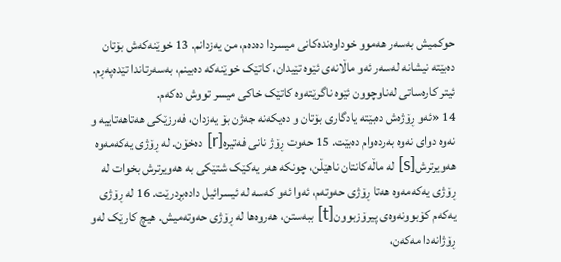حوکمیش بەسەر هەموو خوداوەندەکانی میسردا دەدەم، من یەزدانم. 13 خوێنەکەش بۆتان دەبێتە نیشانە لەسەر ئەو ماڵانەی ئێوە تێیدان، کاتێک خوێنەکە دەبینم، بەسەرتاندا تێدەپەڕم. ئیتر کارەساتی لەناوچوون ئێوە ناگرێتەوە کاتێک خاکی میسر تووش دەکەم.
14 «ئەو ڕۆژەش دەبێتە یادگاری بۆتان و دەیکەنە جەژن بۆ یەزدان، فەرزێکی هەتاهەتاییە و نەوە دوای نەوە بەردەوام دەبێت. 15 حەوت ڕۆژ نانی فەتیرە[r] دەخۆن. لە ڕۆژی یەکەمەوە هەویرترش[s] لە ماڵەکانتان ناهێڵن، چونکە هەر یەکێک شتێکی بە هەویرترش بخوات لە ڕۆژی یەکەمەوە هەتا ڕۆژی حەوتەم، ئەوا ئەو کەسە لە ئیسرائیل دادەبڕدرێت. 16 لە ڕۆژی یەکەم کۆبوونەوەی پیرۆزبوون[t] ببەستن، هەروەها لە ڕۆژی حەوتەمیش. هیچ کارێک لەو ڕۆژانەدا مەکەن،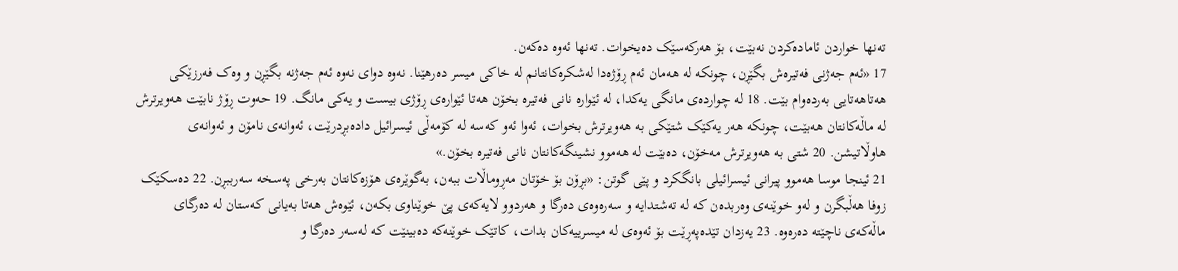تەنها خواردن ئامادەکردن نەبێت، بۆ هەرکەسێک دەیخوات. تەنها ئەوە دەکەن.
17 «ئەم جەژنی فەتیرەش بگێڕن، چونکە لە هەمان ئەم ڕۆژەدا لەشکرەکانتانم لە خاکی میسر دەرهێنا. نەوە دوای نەوە ئەم جەژنە بگێڕن و وەک فەرزێکی هەتاهەتایی بەردەوام بێت. 18 لە چواردەی مانگی یەکدا، لە ئێوارە نانی فەتیرە بخۆن هەتا ئێوارەی ڕۆژی بیست و یەکی مانگ. 19 حەوت ڕۆژ نابێت هەویرترش لە ماڵەکانتان هەبێت، چونکە هەر یەکێک شتێکی بە هەویرترش بخوات، ئەوا ئەو کەسە لە کۆمەڵی ئیسرائیل دادەبڕدرێت، ئەوانەی نامۆن و ئەوانەی هاوڵاتیشن. 20 شتی بە هەویرترش مەخۆن، دەبێت لە هەموو نشینگەکانتان نانی فەتیرە بخۆن.»
21 ئینجا موسا هەموو پیرانی ئیسرائیلی بانگکرد و پێی گوتن: «بڕۆن بۆ خۆتان مەڕوماڵات ببەن، بەگوێرەی هۆزەکانتان بەرخی پەسخە سەرببڕن. 22 دەسکێک زوفا هەڵبگرن و لەو خوێنەی وەربدەن کە لە تەشتدایە و سەرەوەی دەرگا و هەردوو لایەکەی پێ خوێناوی بکەن، ئێوەش هەتا بەیانی کەستان لە دەرگای ماڵەکەی ناچێتە دەرەوە. 23 یەزدان تێدەپەڕێت بۆ ئەوەی لە میسرییەکان بدات، کاتێک خوێنەکە دەبینێت کە لەسەر دەرگا و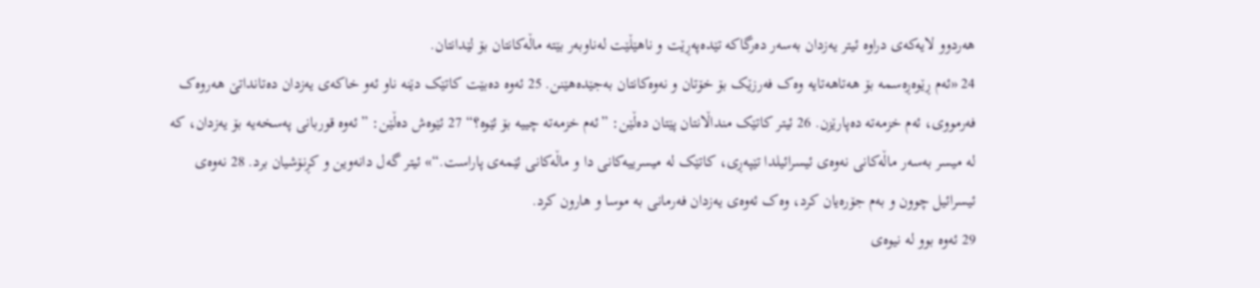هەردوو لایەکەی دراوە ئیتر یەزدان بەسەر دەرگاکە تێدەپەڕێت و ناهێڵێت لەناوبەر بێتە ماڵەکانتان بۆ لێدانتان.
24 «ئەم ڕێوەڕەسمە بۆ هەتاهەتایە وەک فەرزێک بۆ خۆتان و نەوەکانتان بەجێدەهێنن. 25 ئەوە دەبێت کاتێک دێنە ناو ئەو خاکەی یەزدان دەتانداتێ هەروەک فەرمووی، ئەم خزمەتە دەپارێزن. 26 ئیتر کاتێک منداڵانتان پێتان دەڵێن: ”ئەم خزمەتە چییە بۆ ئێوە؟“ 27 ئێوەش دەڵێن: ”ئەوە قوربانی پەسخەیە بۆ یەزدان، کە لە میسر بەسەر ماڵەکانی نەوەی ئیسرائیلدا تێپەڕی، کاتێک لە میسرییەکانی دا و ماڵەکانی ئێمەی پاراست.“» ئیتر گەل دانەوین و کڕنۆشیان برد. 28 نەوەی ئیسرائیل چوون و بەم جۆرەیان کرد، وەک ئەوەی یەزدان فەرمانی بە موسا و هارون کرد.
29 ئەوە بوو لە نیوەی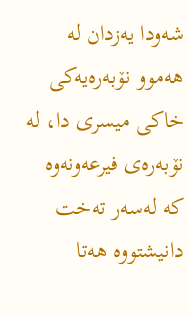شەودا یەزدان لە هەموو نۆبەرەیەکی خاکی میسری دا، لە نۆبەرەی فیرعەونەوە کە لەسەر تەخت دانیشتووە هەتا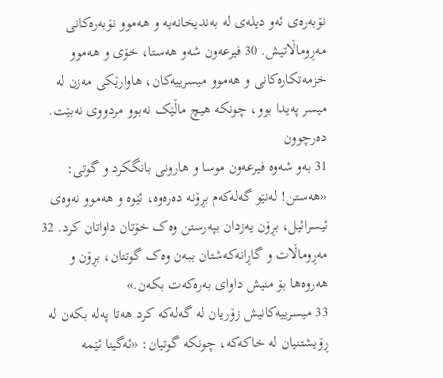نۆبەرەی ئەو دیلەی لە بەندیخانەیە و هەموو نۆبەرەکانی مەڕوماڵاتیش. 30 فیرعەون شەو هەستا، خۆی و هەموو خزمەتکارەکانی و هەموو میسرییەکان، هاوارێکی مەزن لە میسر پەیدا بوو، چونکە هیچ ماڵێک نەبوو مردووی نەبێت.
دەرچوون
31 بەو شەوە فیرعەون موسا و هارونی بانگکرد و گوتی: «هەستن! لەنێو گەلەکەم بڕۆنە دەرەوە، ئێوە و هەموو نەوەی ئیسرائیل، بڕۆن یەزدان بپەرستن وەک خۆتان داواتان کرد. 32 مەڕوماڵات و گاڕانەکەشتان ببەن وەک گوتتان، بڕۆن و هەروەها بۆ منیش داوای بەرەکەت بکەن.»
33 میسرییەکانیش زۆریان لە گەلەکە کرد هەتا پەلە بکەن لە ڕۆیشتنیان لە خاکەکە، چونکە گوتیان: «ئەگینا ئێمە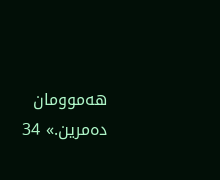هەموومان دەمرین.» 34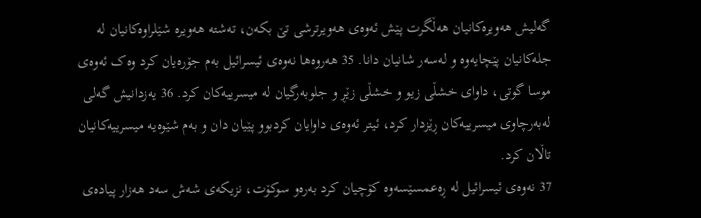گەلیش هەویرەکانیان هەڵگرت پێش ئەوەی هەویرترشی تێ بکەن، تەشتە هەویرە شێلراوەکانیان لە جلەکانیان پێچایەوە و لەسەر شانیان دانا. 35 هەروەها نەوەی ئیسرائیل بەم جۆرەیان کرد وەک ئەوەی موسا گوتی، داوای خشڵی زیو و خشڵی زێڕ و جلوبەرگیان لە میسرییەکان کرد. 36 یەزدانیش گەلی لەبەرچاوی میسرییەکان ڕێزدار کرد، ئیتر ئەوەی داوایان کردبوو پێیان دان و بەم شێوەیە میسرییەکانیان تاڵان کرد.
37 نەوەی ئیسرائیل لە ڕەعمسێسەوە کۆچیان کرد بەرەو سوکۆت، نزیکەی شەش سەد هەزار پیادەی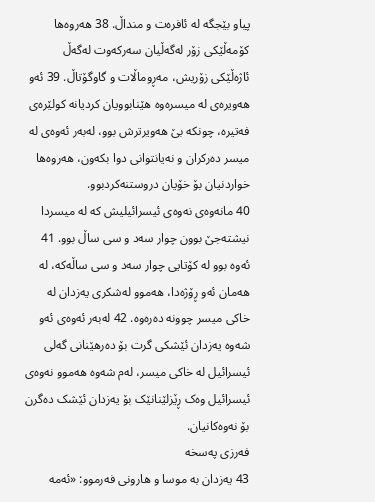پیاو بێجگە لە ئافرەت و منداڵ. 38 هەروەها کۆمەڵێکی زۆر لەگەڵیان سەرکەوت لەگەڵ ئاژەڵێکی زۆریش، مەڕوماڵات و گاوگۆتاڵ. 39 ئەو هەویرەی لە میسرەوە هێنابوویان کردیانە کولێرەی فەتیرە، چونکە بێ هەویرترش بوو، لەبەر ئەوەی لە میسر دەرکران و نەیانتوانی دوا بکەون، هەروەها خواردنیان بۆ خۆیان دروستنەکردبوو.
40 مانەوەی نەوەی ئیسرائیلیش کە لە میسردا نیشتەجێ بوون چوار سەد و سی ساڵ بوو. 41 ئەوە بوو لە کۆتایی چوار سەد و سی ساڵەکە، لە هەمان ئەو ڕۆژەدا، هەموو لەشکری یەزدان لە خاکی میسر چوونە دەرەوە. 42 لەبەر ئەوەی ئەو شەوە یەزدان ئێشکی گرت بۆ دەرهێنانی گەلی ئیسرائیل لە خاکی میسر، لەم شەوە هەموو نەوەی ئیسرائیل وەک ڕێزلێنانێک بۆ یەزدان ئێشک دەگرن بۆ نەوەکانیان.
فەرزی پەسخە
43 یەزدان بە موسا و هارونی فەرموو: «ئەمە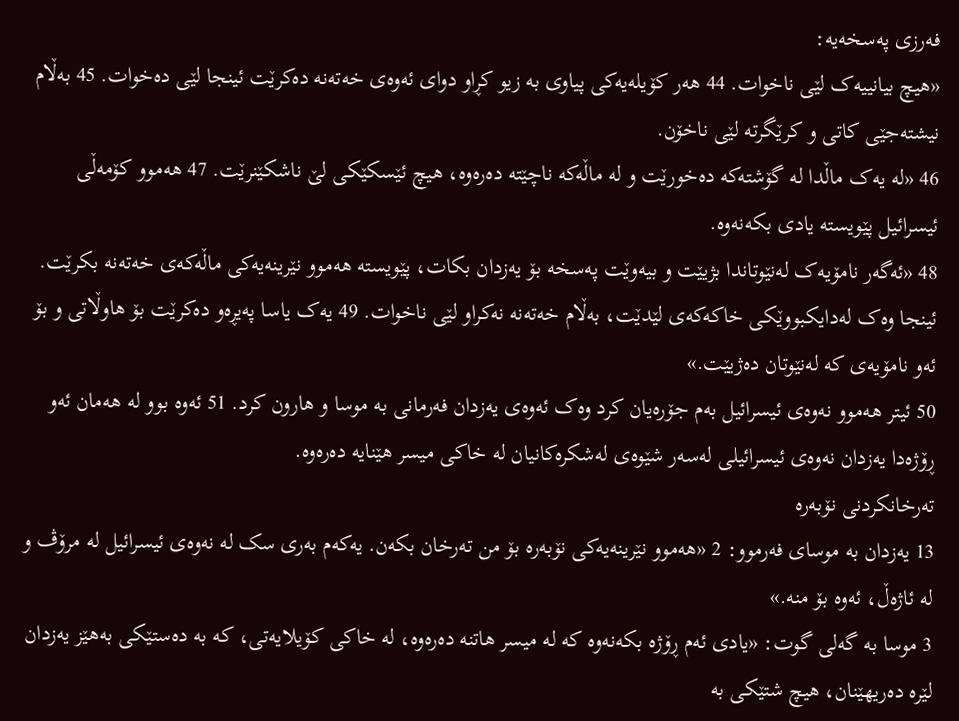فەرزی پەسخەیە:
«هیچ بیانییەک لێی ناخوات. 44 هەر کۆیلەیەکی پیاوی بە زیو کڕاو دوای ئەوەی خەتەنە دەکرێت ئینجا لێی دەخوات. 45 بەڵام نیشتەجێی کاتی و کرێگرتە لێی ناخۆن.
46 «لە یەک ماڵدا لە گۆشتەکە دەخورێت و لە ماڵەکە ناچێتە دەرەوە، هیچ ئێسکێکی لێ ناشکێنرێت. 47 هەموو کۆمەڵی ئیسرائیل پێویستە یادی بکەنەوە.
48 «ئەگەر نامۆیەک لەنێوتاندا بژیێت و بیەوێت پەسخە بۆ یەزدان بکات، پێویستە هەموو نێرینەیەکی ماڵەکەی خەتەنە بکرێت. ئینجا وەک لەدایکبووێکی خاکەکەی لێدێت، بەڵام خەتەنە نەکراو لێی ناخوات. 49 یەک یاسا پەیڕەو دەکرێت بۆ هاوڵاتی و بۆ ئەو نامۆیەی کە لەنێوتان دەژیێت.»
50 ئیتر هەموو نەوەی ئیسرائیل بەم جۆرەیان کرد وەک ئەوەی یەزدان فەرمانی بە موسا و هارون کرد. 51 ئەوە بوو لە هەمان ئەو ڕۆژەدا یەزدان نەوەی ئیسرائیلی لەسەر شێوەی لەشکرەکانیان لە خاکی میسر هێنایە دەرەوە.
تەرخانکردنی نۆبەرە
13 یەزدان بە موسای فەرموو: 2 «هەموو نێرینەیەکی نۆبەرە بۆ من تەرخان بکەن. یەکەم بەری سک لە نەوەی ئیسرائیل لە مرۆڤ و لە ئاژەڵ، ئەوە بۆ منە.»
3 موسا بە گەلی گوت: «یادی ئەم ڕۆژە بکەنەوە کە لە میسر هاتنە دەرەوە، لە خاکی کۆیلایەتی، کە بە دەستێکی بەهێز یەزدان لێرە دەریهێنان، هیچ شتێکی بە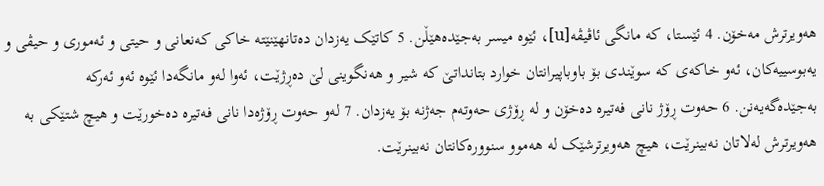هەویرترش مەخۆن. 4 ئێستا، کە مانگی ئاڤیڤە[u]، ئێوە میسر بەجێدەهێڵن. 5 کاتێک یەزدان دەتانهێنێتە خاکی کەنعانی و حیتی و ئەموری و حیڤی و یەبوسییەکان، ئەو خاکەی کە سوێندی بۆ باوباپیرانتان خوارد بتانداتێ کە شیر و هەنگوینی لێ دەڕژێت، ئەوا لەو مانگەدا ئێوە ئەو ئەرکە بەجێدەگەیەنن. 6 حەوت ڕۆژ نانی فەتیرە دەخۆن و لە ڕۆژی حەوتەم جەژنە بۆ یەزدان. 7 لەو حەوت ڕۆژەدا نانی فەتیرە دەخورێت و هیچ شتێکی بە هەویرترش لەلاتان نەبینرێت، هیچ هەویرترشێک لە هەموو سنوورەکانتان نەبینرێت.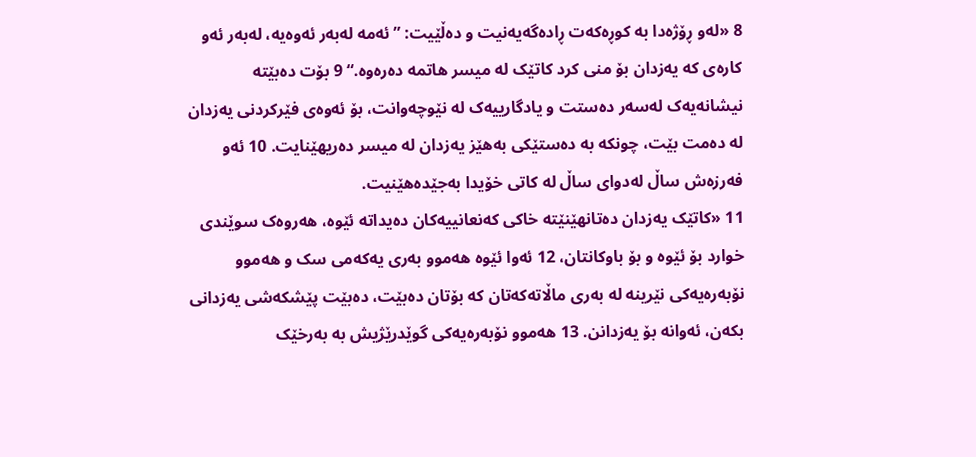8 «لەو ڕۆژەدا بە کوڕەکەت ڕادەگەیەنیت و دەڵێیت: ”ئەمە لەبەر ئەوەیە، لەبەر ئەو کارەی کە یەزدان بۆ منی کرد کاتێک لە میسر هاتمە دەرەوە.“ 9 بۆت دەبێتە نیشانەیەک لەسەر دەستت و یادگارییەک لە نێوچەوانت، بۆ ئەوەی فێرکردنی یەزدان لە دەمت بێت، چونکە بە دەستێکی بەهێز یەزدان لە میسر دەریهێنایت. 10 ئەو فەرزەش ساڵ لەدوای ساڵ لە کاتی خۆیدا بەجێدەهێنیت.
11 «کاتێک یەزدان دەتانهێنێتە خاکی کەنعانییەکان دەیداتە ئێوە، هەروەک سوێندی خوارد بۆ ئێوە و بۆ باوکانتان، 12 ئەوا ئێوە هەموو بەری یەکەمی سک و هەموو نۆبەرەیەکی نێرینە لە بەری ماڵاتەکەتان کە بۆتان دەبێت، دەبێت پێشکەشی یەزدانی بکەن، ئەوانە بۆ یەزدانن. 13 هەموو نۆبەرەیەکی گوێدرێژیش بە بەرخێک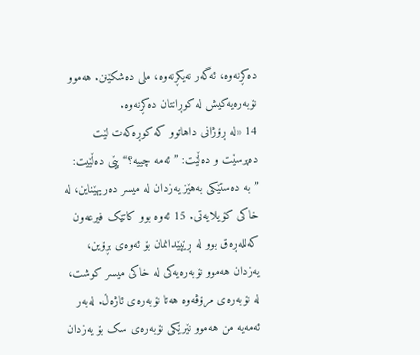دەکڕنەوە، ئەگەر نەیکڕنەوە، ملی دەشکێنن. هەموو نۆبەرەیەکیش لە کوڕانتان دەکڕنەوە.
14 «لە ڕۆژانی داهاتوو کە کوڕەکەت لێت دەپرسێت و دەڵێت: ”ئەمە چییە؟“ پێی دەڵێیت: ”بە دەستێکی بەهێز یەزدان لە میسر دەریهێناین، لە خاکی کۆیلایەتی. 15 ئەوە بوو کاتێک فیرعەون کەللەڕەق بوو لە ڕێپێدانمان بۆ ئەوەی بڕۆین، یەزدان هەموو نۆبەرەیەکی لە خاکی میسر کوشت، لە نۆبەرەی مرۆڤەوە هەتا نۆبەرەی ئاژەڵ. لەبەر ئەمەیە من هەموو نێرێکی نۆبەرەی سک بۆ یەزدان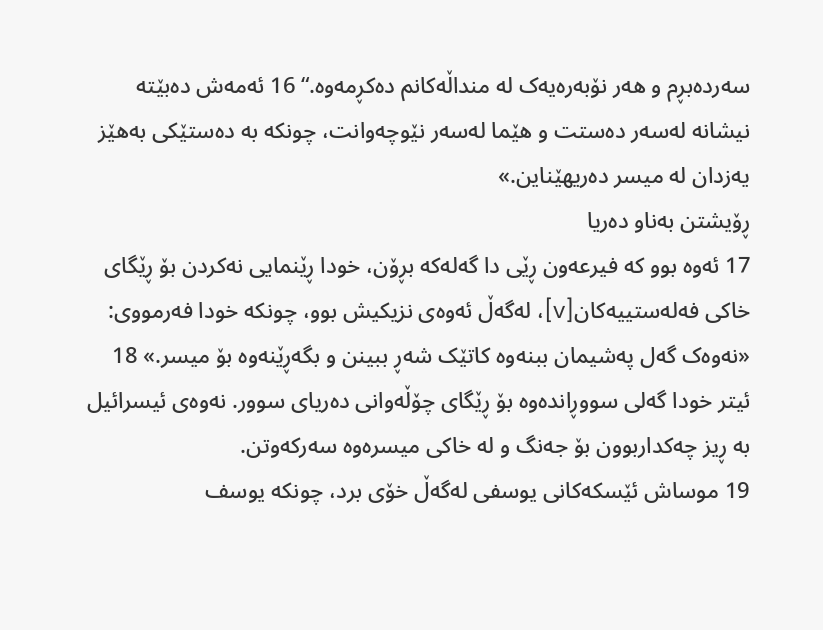سەردەبڕم و هەر نۆبەرەیەک لە منداڵەکانم دەکڕمەوە.“ 16 ئەمەش دەبێتە نیشانە لەسەر دەستت و هێما لەسەر نێوچەوانت، چونکە بە دەستێکی بەهێز یەزدان لە میسر دەریهێناین.»
ڕۆیشتن بەناو دەریا
17 ئەوە بوو کە فیرعەون ڕێی دا گەلەکە بڕۆن، خودا ڕێنمایی نەکردن بۆ ڕێگای خاکی فەلەستییەکان[v]، لەگەڵ ئەوەی نزیکیش بوو، چونکە خودا فەرمووی: «نەوەک گەل پەشیمان ببنەوە کاتێک شەڕ ببینن و بگەڕێنەوە بۆ میسر.» 18 ئیتر خودا گەلی سووڕاندەوە بۆ ڕێگای چۆڵەوانی دەریای سوور. نەوەی ئیسرائیل بە ڕیز چەکداربوون بۆ جەنگ و لە خاکی میسرەوە سەرکەوتن.
19 موساش ئێسکەکانی یوسفی لەگەڵ خۆی برد، چونکە یوسف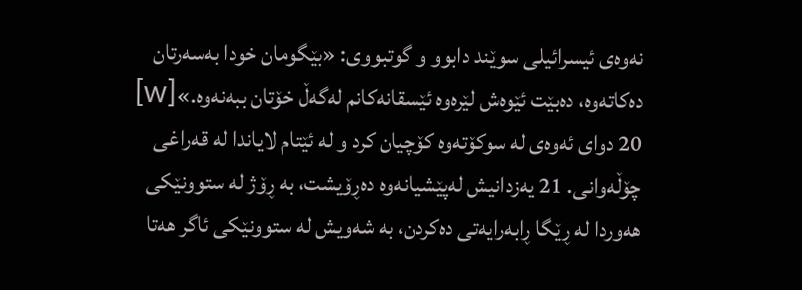نەوەی ئیسرائیلی سوێند دابوو و گوتبووی: «بێگومان خودا بەسەرتان دەکاتەوە، دەبێت ئێوەش لێرەوە ئێسقانەکانم لەگەڵ خۆتان ببەنەوە.»[w]
20 دوای ئەوەی لە سوکۆتەوە کۆچیان کرد و لە ئێتام لایاندا لە قەراغی چۆڵەوانی. 21 یەزدانیش لەپێشیانەوە دەڕۆیشت، بە ڕۆژ لە ستوونێکی هەوردا لە ڕێگا ڕابەرایەتی دەکردن، بە شەویش لە ستوونێکی ئاگر هەتا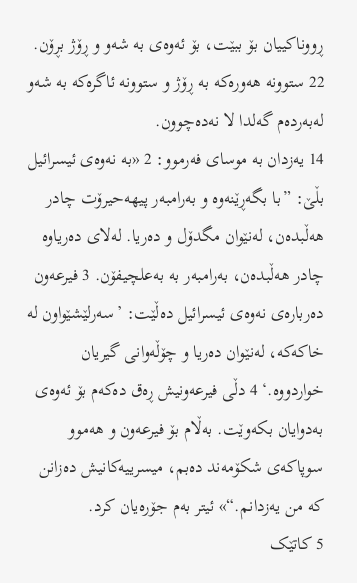ڕووناکییان بۆ ببێت، بۆ ئەوەی بە شەو و ڕۆژ بڕۆن. 22 ستوونە هەورەکە بە ڕۆژ و ستوونە ئاگرەکە بە شەو لەبەردەم گەلدا لا نەدەچوون.
14 یەزدان بە موسای فەرموو: 2 «بە نەوەی ئیسرائیل بڵێ: ”با بگەڕێنەوە و بەرامبەر پیهەحیرۆت چادر هەڵبدەن، لەنێوان مگدۆل و دەریا. لەلای دەریاوە چادر هەڵبدەن، بەرامبەر بە بەعلچیفۆن. 3 فیرعەون دەربارەی نەوەی ئیسرائیل دەڵێت: ’سەرلێشێواون لە خاکەکە، لەنێوان دەریا و چۆڵەوانی گیریان خواردووە.‘ 4 دڵی فیرعەونیش ڕەق دەکەم بۆ ئەوەی بەدوایان بکەوێت. بەڵام بۆ فیرعەون و هەموو سوپاکەی شکۆمەند دەبم، میسرییەکانیش دەزانن کە من یەزدانم.“» ئیتر بەم جۆرەیان کرد.
5 کاتێک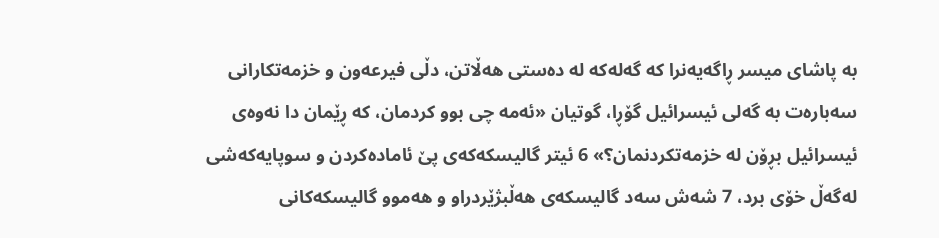بە پاشای میسر ڕاگەیەنرا کە گەلەکە لە دەستی هەڵاتن، دڵی فیرعەون و خزمەتکارانی سەبارەت بە گەلی ئیسرائیل گۆڕا، گوتیان «ئەمە چی بوو کردمان، کە ڕێمان دا نەوەی ئیسرائیل بڕۆن لە خزمەتکردنمان؟» 6 ئیتر گالیسکەکەی پێ ئامادەکردن و سوپایەکەشی لەگەڵ خۆی برد، 7 شەش سەد گالیسکەی هەڵبژێردراو و هەموو گالیسکەکانی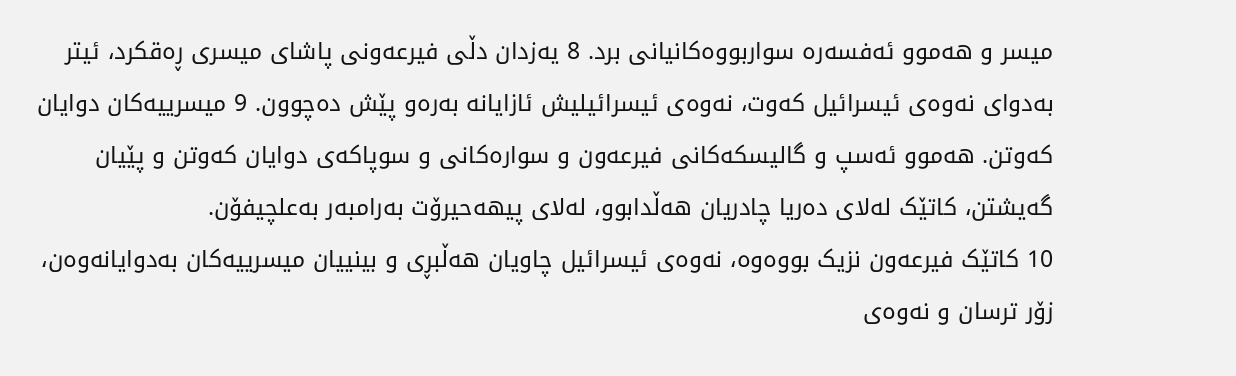میسر و هەموو ئەفسەرە سواربووەکانیانی برد. 8 یەزدان دڵی فیرعەونی پاشای میسری ڕەقکرد، ئیتر بەدوای نەوەی ئیسرائیل کەوت، نەوەی ئیسرائیلیش ئازایانە بەرەو پێش دەچوون. 9 میسرییەکان دوایان کەوتن. هەموو ئەسپ و گالیسکەکانی فیرعەون و سوارەکانی و سوپاکەی دوایان کەوتن و پێیان گەیشتن، کاتێک لەلای دەریا چادریان هەڵدابوو، لەلای پیهەحیرۆت بەرامبەر بەعلچیفۆن.
10 کاتێک فیرعەون نزیک بووەوە، نەوەی ئیسرائیل چاویان هەڵبڕی و بینییان میسرییەکان بەدوایانەوەن، زۆر ترسان و نەوەی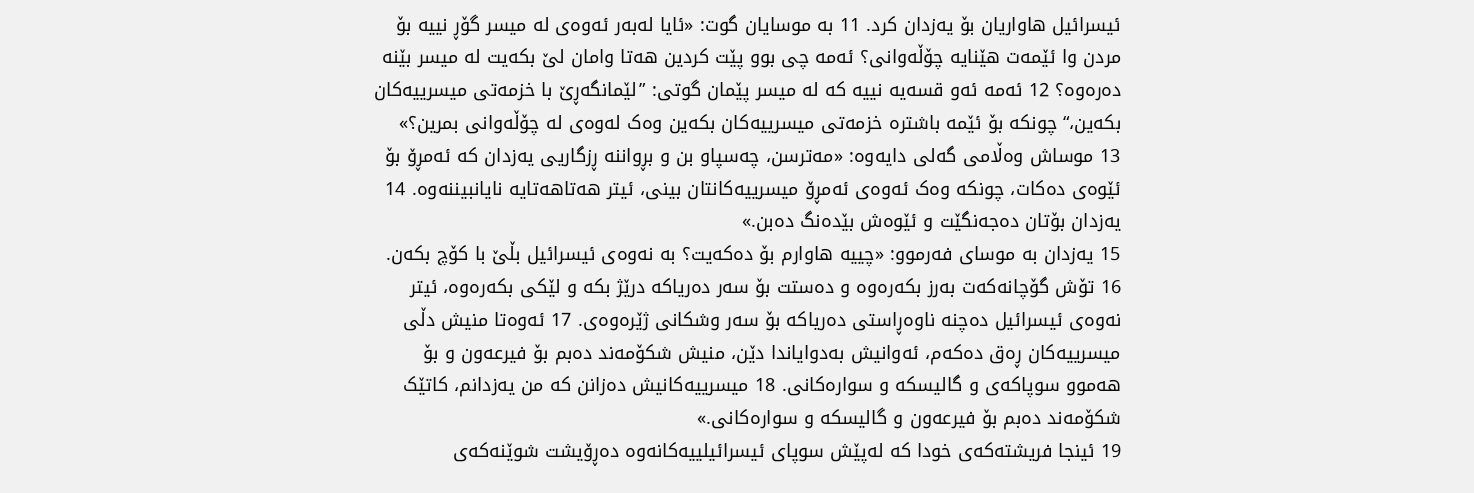ئیسرائیل هاواریان بۆ یەزدان کرد. 11 بە موسایان گوت: «ئایا لەبەر ئەوەی لە میسر گۆڕ نییە بۆ مردن وا ئێمەت هێنایە چۆڵەوانی؟ ئەمە چی بوو پێت کردین هەتا وامان لێ بکەیت لە میسر بێنە دەرەوە؟ 12 ئەمە ئەو قسەیە نییە کە لە میسر پێمان گوتی: ”لێمانگەڕێ با خزمەتی میسرییەکان بکەین،“ چونکە بۆ ئێمە باشترە خزمەتی میسرییەکان بکەین وەک لەوەی لە چۆڵەوانی بمرین؟»
13 موساش وەڵامی گەلی دایەوە: «مەترسن، چەسپاو بن و بڕواننە ڕزگاریی یەزدان کە ئەمڕۆ بۆ ئێوەی دەکات، چونکە وەک ئەوەی ئەمڕۆ میسرییەکانتان بینی، ئیتر هەتاهەتایە نایانبیننەوە. 14 یەزدان بۆتان دەجەنگێت و ئێوەش بێدەنگ دەبن.»
15 یەزدان بە موسای فەرموو: «چییە هاوارم بۆ دەکەیت؟ بە نەوەی ئیسرائیل بڵێ با کۆچ بکەن. 16 تۆش گۆچانەکەت بەرز بکەرەوە و دەستت بۆ سەر دەریاکە درێژ بکە و لێکی بکەرەوە، ئیتر نەوەی ئیسرائیل دەچنە ناوەڕاستی دەریاکە بۆ سەر وشکانی ژێرەوەی. 17 ئەوەتا منیش دڵی میسرییەکان ڕەق دەکەم، ئەوانیش بەدوایاندا دێن، منیش شکۆمەند دەبم بۆ فیرعەون و بۆ هەموو سوپاکەی و گالیسکە و سوارەکانی. 18 میسرییەکانیش دەزانن کە من یەزدانم، کاتێک شکۆمەند دەبم بۆ فیرعەون و گالیسکە و سوارەکانی.»
19 ئینجا فریشتەکەی خودا کە لەپێش سوپای ئیسرائیلییەکانەوە دەڕۆیشت شوێنەکەی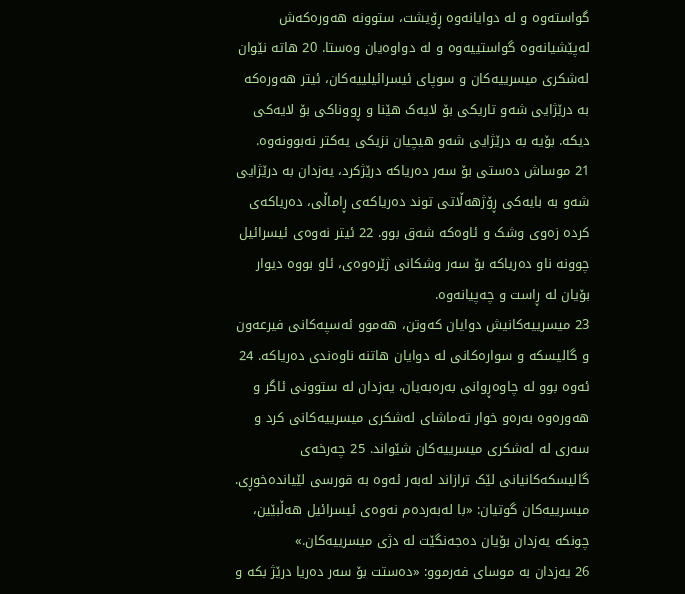گواستەوە و لە دوایانەوە ڕۆیشت، ستوونە هەورەکەش لەپێشیانەوە گواستییەوە و لە دواوەیان وەستا. 20 هاتە نێوان لەشکری میسرییەکان و سوپای ئیسرائیلییەکان، ئیتر هەورەکە بە درێژایی شەو تاریکی بۆ لایەک هێنا و ڕووناکی بۆ لایەکی دیکە. بۆیە بە درێژایی شەو هیچیان نزیکی یەکتر نەبوونەوە.
21 موساش دەستی بۆ سەر دەریاکە درێژکرد، یەزدان بە درێژایی شەو بە بایەکی ڕۆژهەڵاتی توند دەریاکەی ڕاماڵی، دەریاکەی کردە زەوی وشک و ئاوەکە شەق بوو. 22 ئیتر نەوەی ئیسرائیل چوونە ناو دەریاکە بۆ سەر وشکانی ژێرەوەی، ئاو بووە دیوار بۆیان لە ڕاست و چەپیانەوە.
23 میسرییەکانیش دوایان کەوتن، هەموو ئەسپەکانی فیرعەون و گالیسکە و سوارەکانی لە دوایان هاتنە ناوەندی دەریاکە. 24 ئەوە بوو لە چاوەڕوانی بەرەبەیان، یەزدان لە ستوونی ئاگر و هەورەوە بەرەو خوار تەماشای لەشکری میسرییەکانی کرد و سەری لە لەشکری میسرییەکان شێواند. 25 چەرخەی گالیسکەکانیانی لێک ترازاند لەبەر ئەوە بە قورسی لێیاندەخوڕی. میسرییەکان گوتیان: «با لەبەردەم نەوەی ئیسرائیل هەڵبێین، چونکە یەزدان بۆیان دەجەنگێت لە دژی میسرییەکان.»
26 یەزدان بە موسای فەرموو: «دەستت بۆ سەر دەریا درێژ بکە و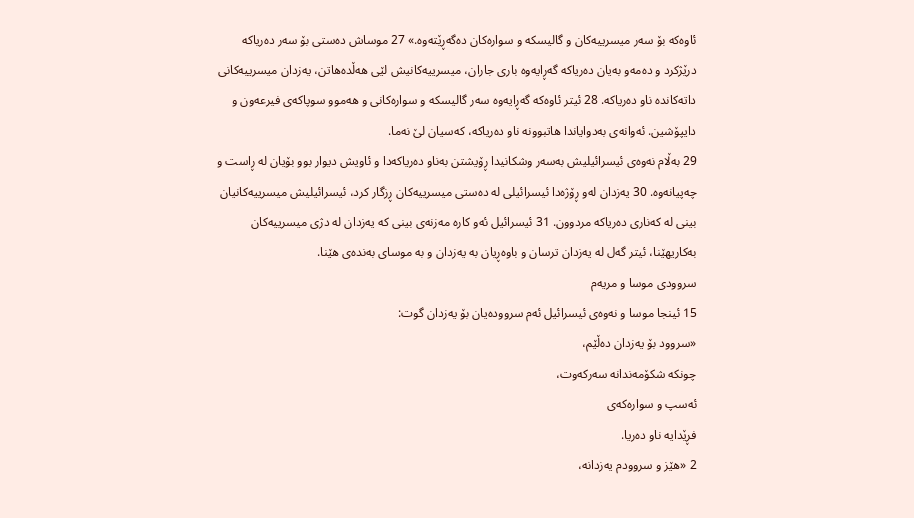ئاوەکە بۆ سەر میسرییەکان و گالیسکە و سوارەکان دەگەڕێتەوە.» 27 موساش دەستی بۆ سەر دەریاکە درێژکرد و دەمەو بەیان دەریاکە گەڕایەوە باری جاران، میسرییەکانیش لێی هەڵدەهاتن، یەزدان میسرییەکانی داتەکاندە ناو دەریاکە. 28 ئیتر ئاوەکە گەڕایەوە سەر گالیسکە و سوارەکانی و هەموو سوپاکەی فیرعەون و دایپۆشین. ئەوانەی بەدوایاندا هاتبوونە ناو دەریاکە، کەسیان لێ نەما.
29 بەڵام نەوەی ئیسرائیلیش بەسەر وشکانیدا ڕۆیشتن بەناو دەریاکەدا و ئاویش دیوار بوو بۆیان لە ڕاست و چەپیانەوە. 30 یەزدان لەو ڕۆژەدا ئیسرائیلی لە دەستی میسرییەکان ڕزگار کرد، ئیسرائیلیش میسرییەکانیان بینی لە کەناری دەریاکە مردوون. 31 ئیسرائیل ئەو کارە مەزنەی بینی کە یەزدان لە دژی میسرییەکان بەکاریهێنا، ئیتر گەل لە یەزدان ترسان و باوەڕیان بە یەزدان و بە موسای بەندەی هێنا.
سروودی موسا و مریەم
15 ئینجا موسا و نەوەی ئیسرائیل ئەم سروودەیان بۆ یەزدان گوت:
«سروود بۆ یەزدان دەڵێم،
چونکە شکۆمەندانە سەرکەوت،
ئەسپ و سوارەکەی
فڕێدایە ناو دەریا.
2 «هێز و سروودم یەزدانە،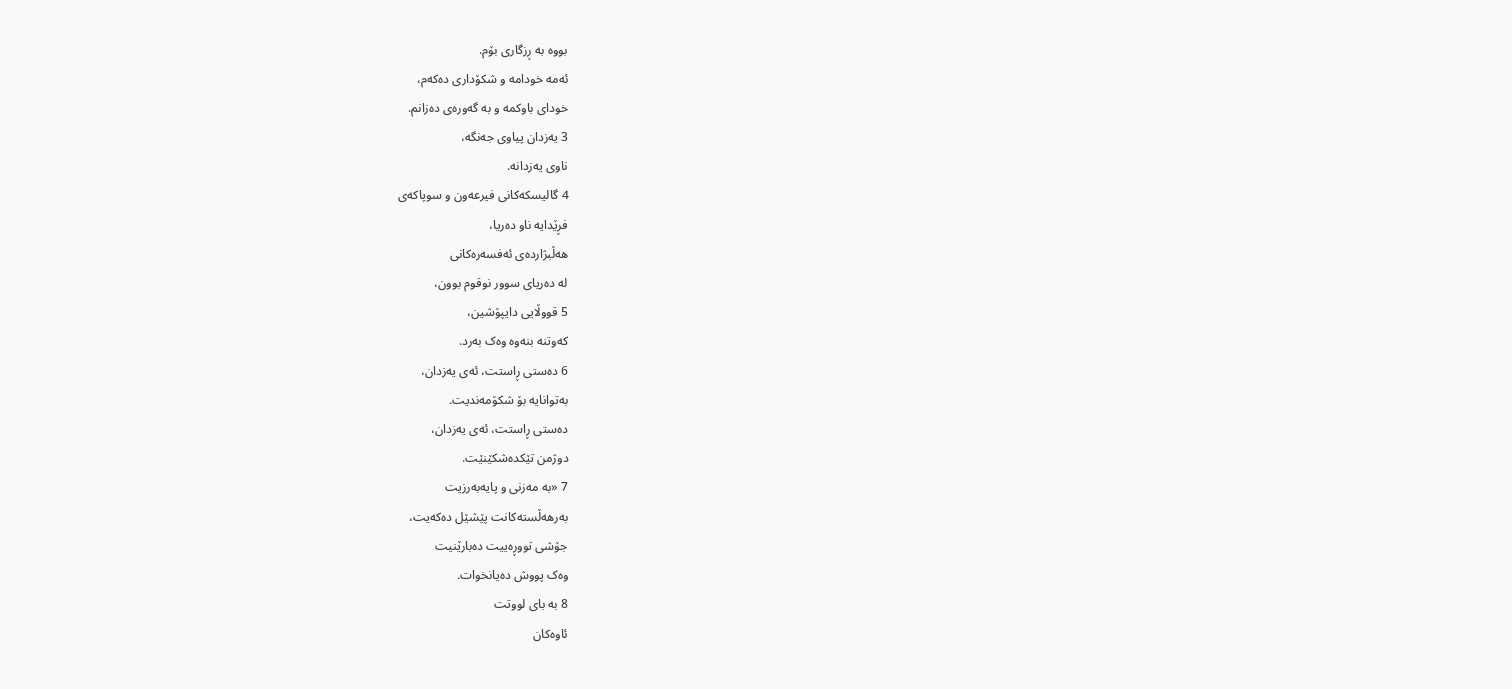بووە بە ڕزگاری بۆم.
ئەمە خودامە و شکۆداری دەکەم،
خودای باوکمە و بە گەورەی دەزانم.
3 یەزدان پیاوی جەنگە،
ناوی یەزدانە.
4 گالیسکەکانی فیرعەون و سوپاکەی
فڕێدایە ناو دەریا،
هەڵبژاردەی ئەفسەرەکانی
لە دەریای سوور نوقوم بوون،
5 قووڵایی دایپۆشین،
کەوتنە بنەوە وەک بەرد.
6 دەستی ڕاستت، ئەی یەزدان،
بەتوانایە بۆ شکۆمەندیت.
دەستی ڕاستت، ئەی یەزدان،
دوژمن تێکدەشکێنێت.
7 «بە مەزنی و پایەبەرزیت
بەرهەڵستەکانت پێشێل دەکەیت،
جۆشی تووڕەییت دەبارێنیت
وەک پووش دەیانخوات.
8 بە بای لووتت
ئاوەکان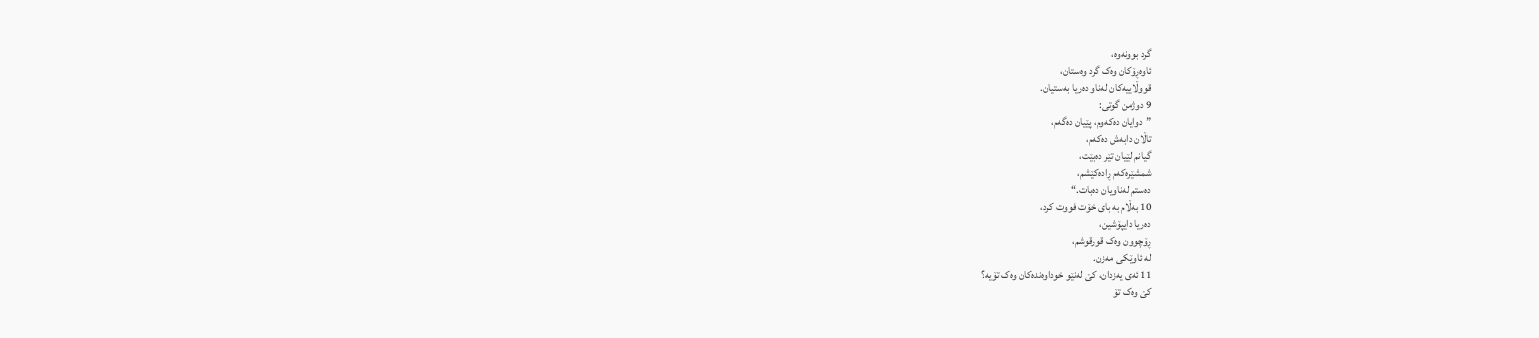گرد بوونەوە،
ئاوەڕۆکان وەک گرد وەستان،
قووڵاییەکان لەناو دەریا بەستیان.
9 دوژمن گوتی:
”دوایان دەکەوم، پێیان دەگەم،
تاڵان دابەش دەکەم،
گیانم لێیان تێر دەبێت،
شمشێرەکەم ڕادەکێشم،
دەستم لەناویان دەبات.“
10 بەڵام بە بای خۆت فووت کرد،
دەریا دایپۆشین،
ڕۆچوون وەک قورقوشم،
لە ئاوێکی مەزن.
11 ئەی یەزدان، کێ لەنێو خوداوەندەکان وەک تۆیە؟
کێ وەک تۆ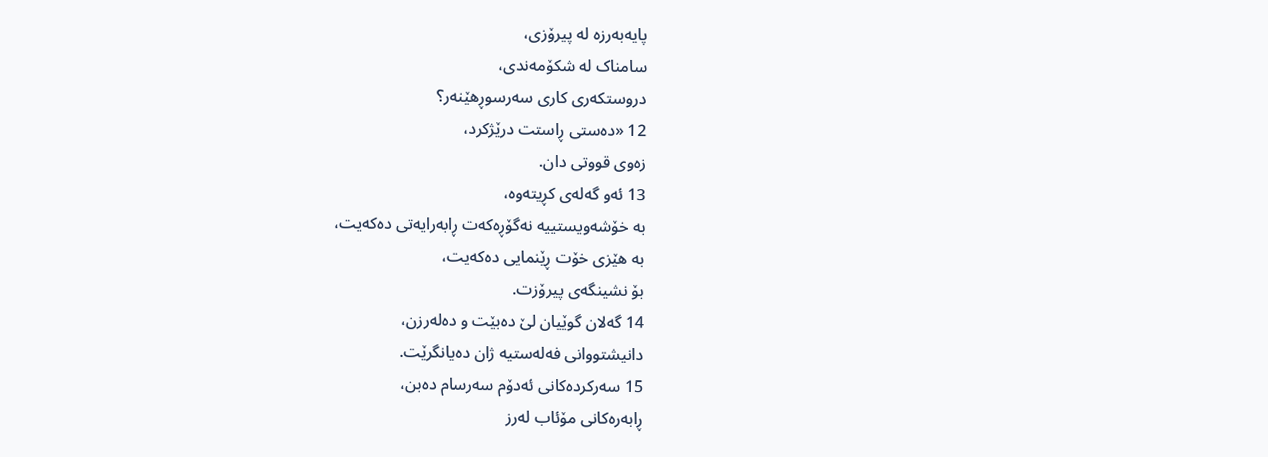پایەبەرزە لە پیرۆزی،
سامناک لە شکۆمەندی،
دروستکەری کاری سەرسوڕهێنەر؟
12 «دەستی ڕاستت درێژکرد،
زەوی قووتی دان.
13 ئەو گەلەی کڕیتەوە،
بە خۆشەویستییە نەگۆڕەکەت ڕابەرایەتی دەکەیت،
بە هێزی خۆت ڕێنمایی دەکەیت،
بۆ نشینگەی پیرۆزت.
14 گەلان گوێیان لێ دەبێت و دەلەرزن،
دانیشتووانی فەلەستیە ژان دەیانگرێت.
15 سەرکردەکانی ئەدۆم سەرسام دەبن،
ڕابەرەکانی مۆئاب لەرز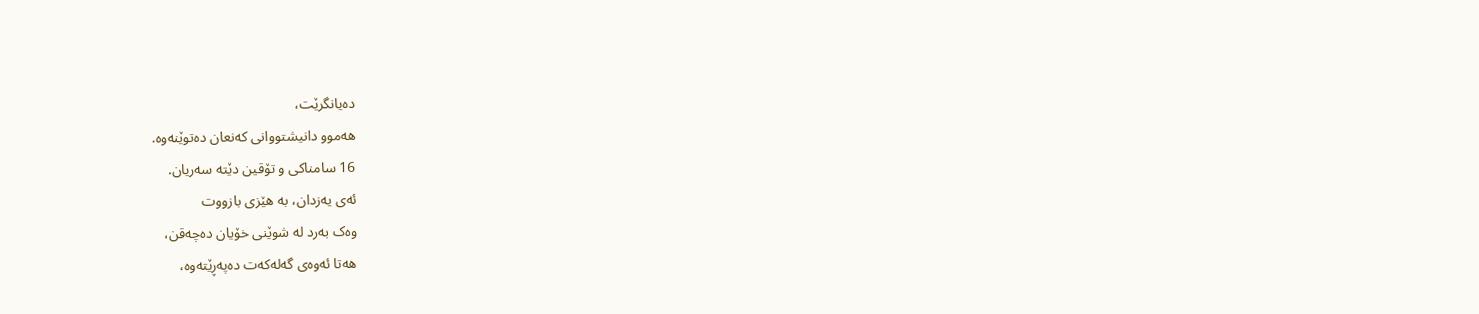دەیانگرێت،
هەموو دانیشتووانی کەنعان دەتوێنەوە.
16 سامناکی و تۆقین دێتە سەریان.
ئەی یەزدان، بە هێزی بازووت
وەک بەرد لە شوێنی خۆیان دەچەقن،
هەتا ئەوەی گەلەکەت دەپەڕێتەوە،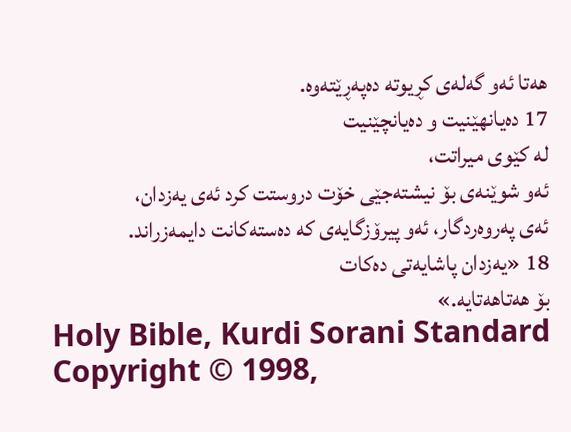هەتا ئەو گەلەی کڕیوتە دەپەڕێتەوە.
17 دەیانهێنیت و دەیانچێنیت
لە کێوی میراتت،
ئەو شوێنەی بۆ نیشتەجێی خۆت دروستت کرد ئەی یەزدان،
ئەی پەروەردگار، ئەو پیرۆزگایەی کە دەستەکانت دایمەزراند.
18 «یەزدان پاشایەتی دەکات
بۆ هەتاهەتایە.»
Holy Bible, Kurdi Sorani Standard Copyright © 1998,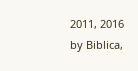2011, 2016 by Biblica,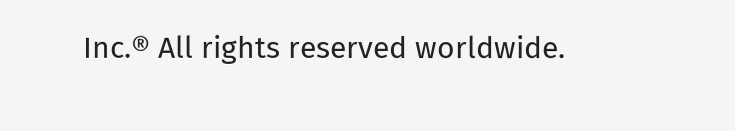Inc.® All rights reserved worldwide.